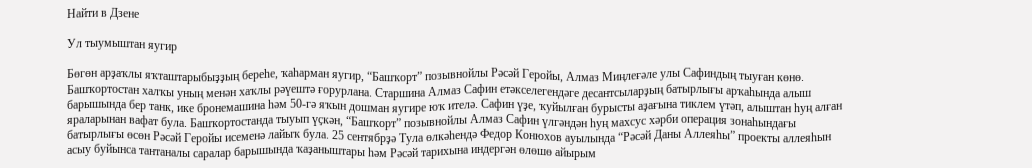Найти в Дзене

Ул тыумыштан яугир

Бөгөн арҙаҡлы яҡташтарыбыҙҙың береһе, ҡаһарман яугир, “Башҡорт” позывнойлы Рәсәй Геройы, Алмаз Миңлеғәле улы Сафиндың тыуған көнө. Башҡортостан халҡы уның менән хаҡлы рәүештә ғорурлана. Старшина Алмаз Сафин етәкселегендәге десантсыларҙың батырлығы арҡаһында алыш барышында бер танк, ике бронемашина һәм 50-гә яҡын дошман яугире юҡ ителә. Сафин үҙе, ҡуйылған бурысты аҙағына тиклем үтәп, алыштан һуң алған яраларынан вафат була. Башҡортостанда тыуып үҫкән, “Башҡорт” позывнойлы Алмаз Сафин үлгәндән һуң махсус хәрби операция зонаһындағы батырлығы өсөн Рәсәй Геройы исеменә лайыҡ була. 25 сентябрҙә Тула өлкәһендә Федор Конюхов ауылында “Рәсәй Даны Аллеяһы” проекты аллеяһын асыу буйынса тантаналы саралар барышында ҡаҙаныштары һәм Рәсәй тарихына индергән өлөшө айырым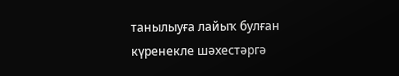танылыуға лайыҡ булған күренекле шәхестәргә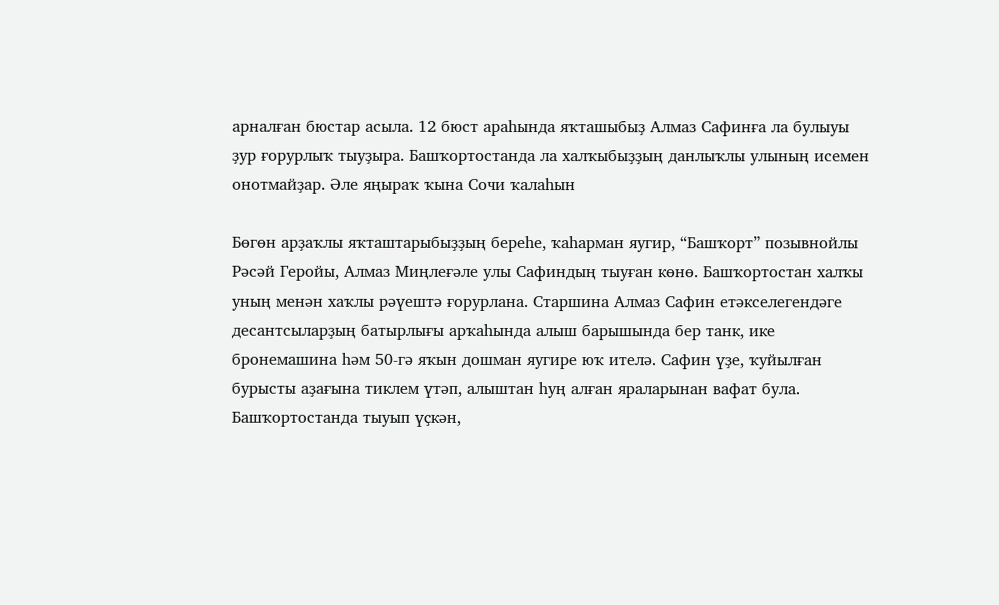арналған бюстар асыла. 12 бюст араһында яҡташыбыҙ Алмаз Сафинға ла булыуы ҙур ғорурлыҡ тыуҙыра. Башҡортостанда ла халҡыбыҙҙың данлыҡлы улының исемен онотмайҙар. Әле яңыраҡ ҡына Сочи ҡалаһын

Бөгөн арҙаҡлы яҡташтарыбыҙҙың береһе, ҡаһарман яугир, “Башҡорт” позывнойлы Рәсәй Геройы, Алмаз Миңлеғәле улы Сафиндың тыуған көнө. Башҡортостан халҡы уның менән хаҡлы рәүештә ғорурлана. Старшина Алмаз Сафин етәкселегендәге десантсыларҙың батырлығы арҡаһында алыш барышында бер танк, ике бронемашина һәм 50-гә яҡын дошман яугире юҡ ителә. Сафин үҙе, ҡуйылған бурысты аҙағына тиклем үтәп, алыштан һуң алған яраларынан вафат була. Башҡортостанда тыуып үҫкән,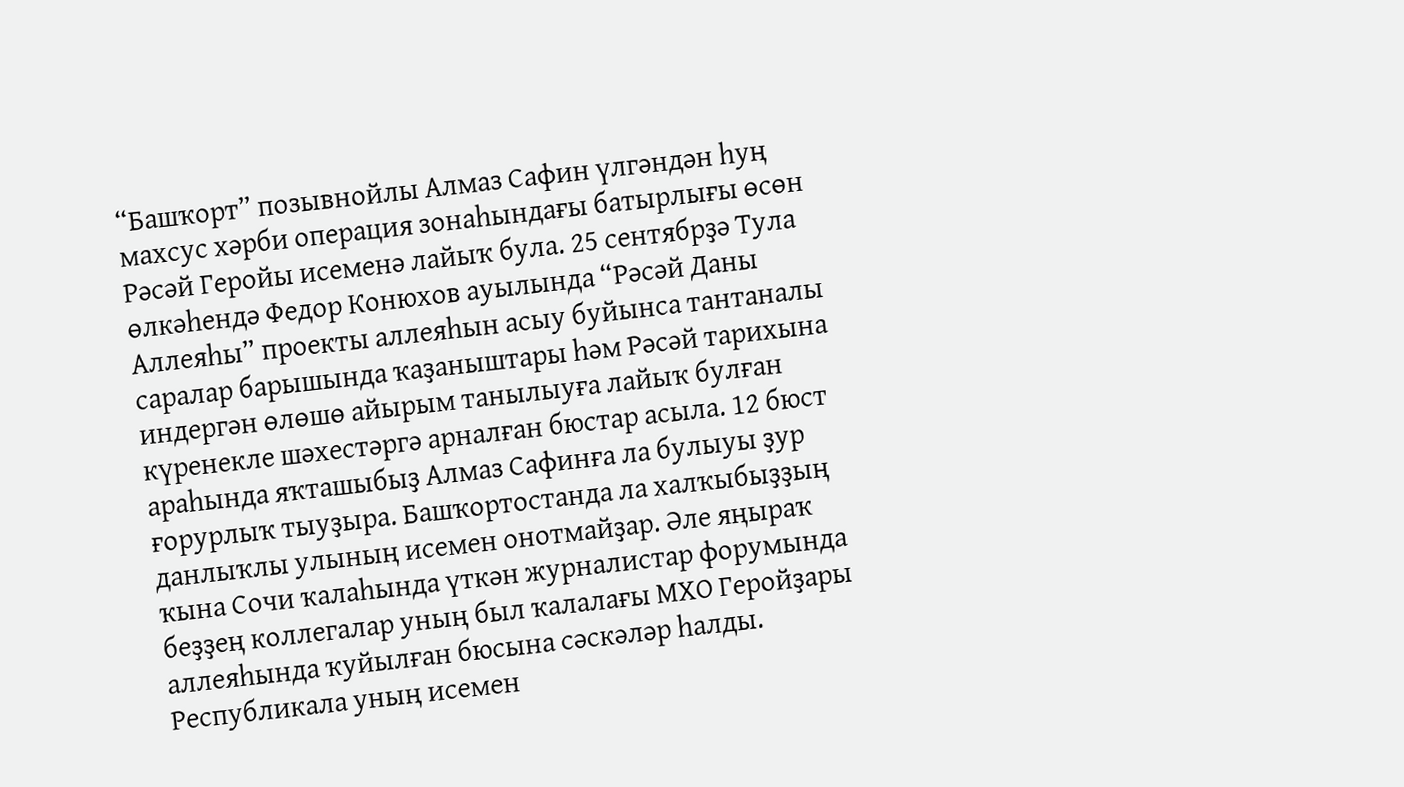“Башҡорт” позывнойлы Алмаз Сафин үлгәндән һуң махсус хәрби операция зонаһындағы батырлығы өсөн Рәсәй Геройы исеменә лайыҡ була. 25 сентябрҙә Тула өлкәһендә Федор Конюхов ауылында “Рәсәй Даны Аллеяһы” проекты аллеяһын асыу буйынса тантаналы саралар барышында ҡаҙаныштары һәм Рәсәй тарихына индергән өлөшө айырым танылыуға лайыҡ булған күренекле шәхестәргә арналған бюстар асыла. 12 бюст араһында яҡташыбыҙ Алмаз Сафинға ла булыуы ҙур ғорурлыҡ тыуҙыра. Башҡортостанда ла халҡыбыҙҙың данлыҡлы улының исемен онотмайҙар. Әле яңыраҡ ҡына Сочи ҡалаһында үткән журналистар форумында беҙҙең коллегалар уның был ҡалалағы МХО Геройҙары аллеяһында ҡуйылған бюсына сәскәләр һалды. Республикала уның исемен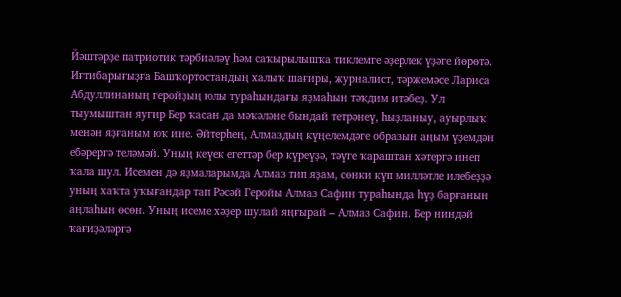Йәштәрҙе патриотик тәрбиәләү һәм саҡырылышҡа тиклемге әҙерлек үҙәге йөрөтә. Иғтибарығыҙға Башҡортостандың халыҡ шағиры, журналист, тәржемәсе Лариса Абдуллинаның геройҙың юлы тураһындағы яҙмаһын тәҡдим итәбеҙ. Ул тыумыштан яугир Бер ҡасан да мәҡәләне бындай тетрәнеү, һыҙланыу, ауырлыҡ менән яҙғаным юҡ ине. Әйтерһең, Алмаздың күңелемдәге образын аңым үҙемдән ебәрергә теләмәй. Уның кеүек егеттәр бер күреүҙә, тәүге ҡараштан хәтергә инеп ҡала шул. Исемен дә яҙмаларымда Алмаз тип яҙам, сөнки күп милләтле илебеҙҙә уның хаҡта уҡығандар тап Рәсәй Геройы Алмаз Сафин тураһында һүҙ барғанын аңлаһын өсөн. Уның исеме хәҙер шулай яңғырай – Алмаз Сафин. Бер ниндәй ҡағиҙәләргә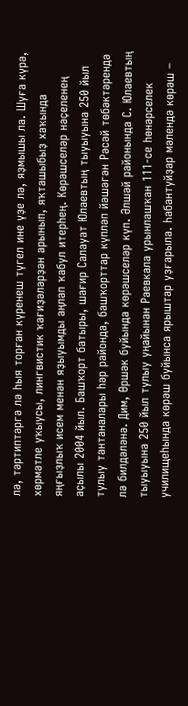лә, тәртиптәргә лә һыя торған күренеш түгел ине үҙе лә, яҙмышы ла. Шуға күрә, хөрмәтле уҡыусы, лингвистик ҡағиҙәләрҙән арынып, яҡташыбыҙ хаҡында яңғыҙлыҡ исем менән яҙыуымды аңлап ҡабул итерһең. Көрәшселәр нәҫеленең аҫылы 2004 йыл. Башҡорт батыры, шағир Салауат Юлаевтың тыуыуына 250 йыл тулыу тантаналары һәр районда, башҡорттар күпләп йәшәгән Рәсәй төбәктәрендә лә билдәләнә. Дим, Өршәк буйында көрәшселәр күп. Әлшәй районында С. Юлаевтың тыуыуына 250 йыл тулыу уңайынан Раевкала урынлашҡан 111-се һөнәрселек училищеһында көрәш буйынса ярыштар уҙғарыла. Һабантуйҙар мәлендә көрәш –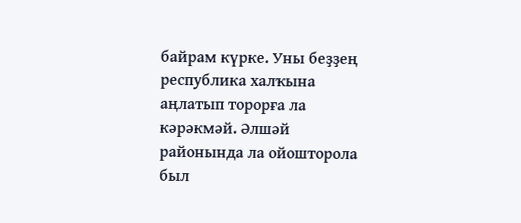байрам күрке. Уны беҙҙең республика халҡына аңлатып торорға ла кәрәкмәй. Әлшәй районында ла ойошторола был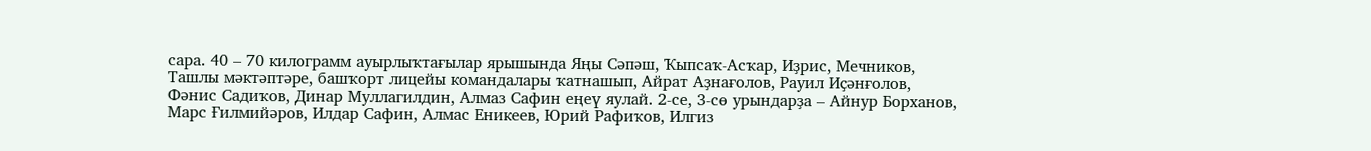сара. 40 – 70 килограмм ауырлыҡтағылар ярышында Яңы Сәпәш, Ҡыпсаҡ-Асҡар, Иҙрис, Мечников, Ташлы мәктәптәре, башҡорт лицейы командалары ҡатнашып, Айрат Аҙнағолов, Рауил Иҫәнғолов, Фәнис Садиҡов, Динар Муллагилдин, Алмаз Сафин еңеү яулай. 2-се, 3-сө урындарҙа – Айнур Борханов, Марс Ғилмийәров, Илдар Сафин, Алмас Еникеев, Юрий Рафиҡов, Илгиз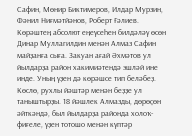Сафин, Мөнир Биктимеров, Илдар Мурзин, Фәнил Ниғмәтйәнов, Роберт Ғәлиев. Көрәштең абсолют еңеүсеһен билдәләү өсөн Динар Муллагилдин менән Алмаз Сафин майҙанға сыға. Закуан ағай Әхмәтов ул йылдарҙа район хакимиәтендә эшләй ине инде. Уның үҙен дә көрәшсе тип беләбеҙ. Көслө, рухлы йәштәр менән беҙҙе ул таныштырҙы. 18 йәшлек Алмазды, дөрөҫөн әйткәндә, был йылдарҙа районда холоҡ-фиғеле, үҙен тотошо менән күптәр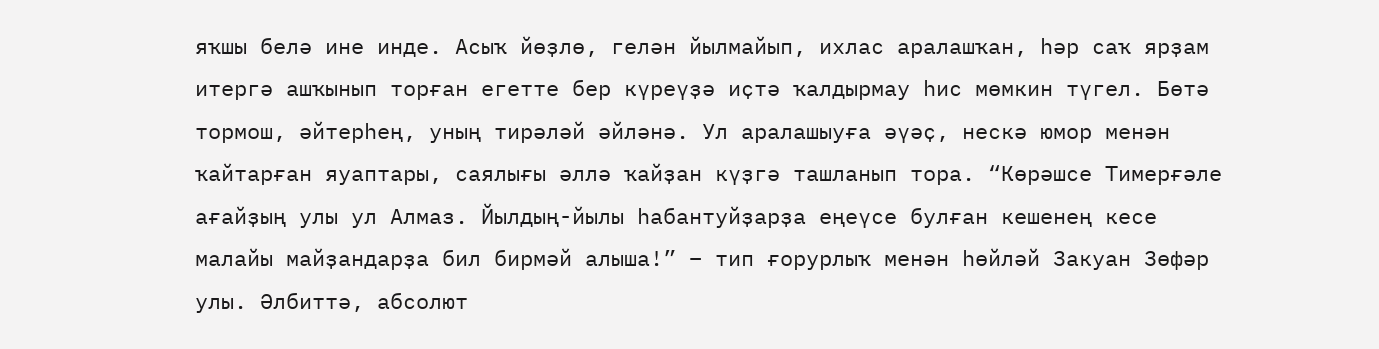яҡшы белә ине инде. Асыҡ йөҙлө, гелән йылмайып, ихлас аралашҡан, һәр саҡ ярҙам итергә ашҡынып торған егетте бер күреүҙә иҫтә ҡалдырмау һис мөмкин түгел. Бөтә тормош, әйтерһең, уның тирәләй әйләнә. Ул аралашыуға әүәҫ, нескә юмор менән ҡайтарған яуаптары, саялығы әллә ҡайҙан күҙгә ташланып тора. “Көрәшсе Тимерғәле ағайҙың улы ул Алмаз. Йылдың-йылы һабантуйҙарҙа еңеүсе булған кешенең кесе малайы майҙандарҙа бил бирмәй алыша!” – тип ғорурлыҡ менән һөйләй Закуан Зөфәр улы. Әлбиттә, абсолют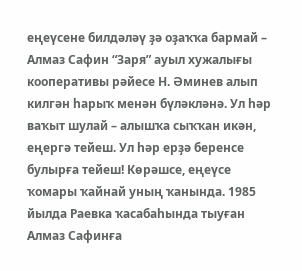еңеүсене билдәләү ҙә оҙаҡҡа бармай – Алмаз Сафин “Заря” ауыл хужалығы кооперативы рәйесе Н. Әминев алып килгән һарыҡ менән бүләкләнә. Ул һәр ваҡыт шулай – алышҡа сыҡҡан икән, еңергә тейеш. Ул һәр ерҙә беренсе булырға тейеш! Көрәшсе, еңеүсе ҡомары ҡайнай уның ҡанында. 1985 йылда Раевка ҡасабаһында тыуған Алмаз Сафинға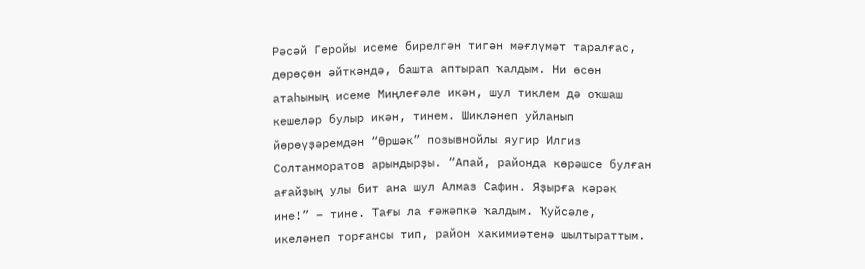Рәсәй Геройы исеме бирелгән тигән мәғлүмәт таралғас, дөрөҫөн әйткәндә, башта аптырап ҡалдым. Ни өсөн атаһының исеме Миңлеғәле икән, шул тиклем дә оҡшаш кешеләр булыр икән, тинем. Шикләнеп уйланып йөрөүҙәремдән “Өршәк” позывнойлы яугир Илгиз Солтанморатов арындырҙы. “Апай, районда көрәшсе булған ағайҙың улы бит ана шул Алмаз Сафин. Яҙырға кәрәк ине!” – тине. Тағы ла ғәжәпкә ҡалдым. Ҡуйсәле, икеләнеп торғансы тип, район хакимиәтенә шылтыраттым.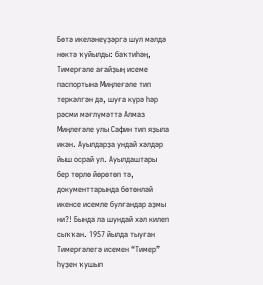Бөтә икеләнеүҙәргә шул мәлдә нөктә ҡуйылды: баҡтиһәң, Тимерғәле ағайҙың исеме паспортына Миңлеғәле тип теркәлгән дә, шуға күрә һәр рәсми мәғлүмәттә Алмаз Миңлеғәле улы Сафин тип яҙыла икән. Ауылдарҙа ундай хәлдәр йыш осрай ул. Ауылдаштары бер төрлө йөрөтөп тә, документтарында бөтөнләй икенсе исемле булғандар аҙмы ни?! Бында ла шундай хәл килеп сыҡҡан. 1957 йылда тыуған Тимерғәлегә исемен “Тимер” һүҙен ҡушып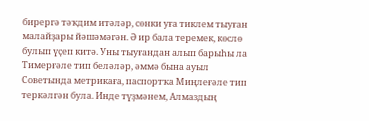бирергә тәҡдим итәләр, сөнки уға тиклем тыуған малайҙары йәшәмәгән. Ә ир бала теремек, көслө булып үҫеп китә. Уны тыуғандан алып барыһы ла Тимерғәле тип беләләр, әммә бына ауыл Советында метрикаға, паспортҡа Миңлеғәле тип теркәлгән була. Инде түҙмәнем, Алмаздың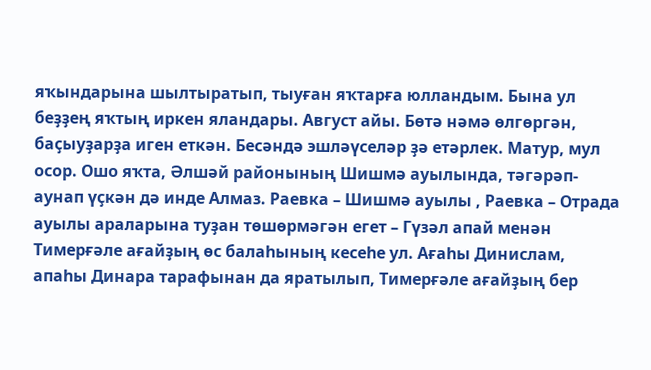яҡындарына шылтыратып, тыуған яҡтарға юлландым. Бына ул беҙҙең яҡтың иркен яландары. Август айы. Бөтә нәмә өлгөргән, баҫыуҙарҙа иген еткән. Бесәндә эшләүселәр ҙә етәрлек. Матур, мул осор. Ошо яҡта, Әлшәй районының Шишмә ауылында, тәгәрәп-аунап үҫкән дә инде Алмаз. Раевка – Шишмә ауылы , Раевка – Отрада ауылы араларына туҙан төшөрмәгән егет – Гүзәл апай менән Тимерғәле ағайҙың өс балаһының кесеһе ул. Ағаһы Динислам, апаһы Динара тарафынан да яратылып, Тимерғәле ағайҙың бер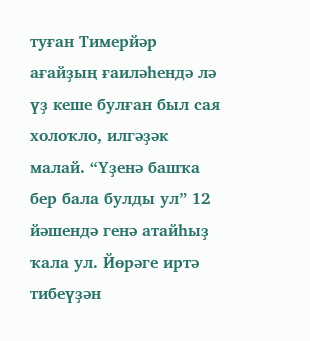туған Тимерйәр ағайҙың ғаиләһендә лә үҙ кеше булған был сая холоҡло, илгәҙәк малай. “Үҙенә башҡа бер бала булды ул” 12 йәшендә генә атайһыҙ ҡала ул. Йөрәге иртә тибеүҙән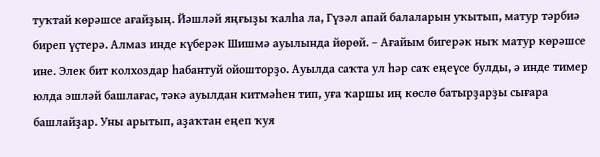туҡтай көрәшсе ағайҙың. Йәшләй яңғыҙы ҡалһа ла, Гүзәл апай балаларын уҡытып, матур тәрбиә биреп үҫтерә. Алмаз инде күберәк Шишмә ауылында йөрөй. – Ағайым бигерәк ныҡ матур көрәшсе ине. Элек бит колхоздар һабантуй ойошторҙо. Ауылда саҡта ул һәр саҡ еңеүсе булды, ә инде тимер юлда эшләй башлағас, тәкә ауылдан китмәһен тип, уға ҡаршы иң көслө батырҙарҙы сығара башлайҙар. Уны арытып, аҙаҡтан еңеп ҡуя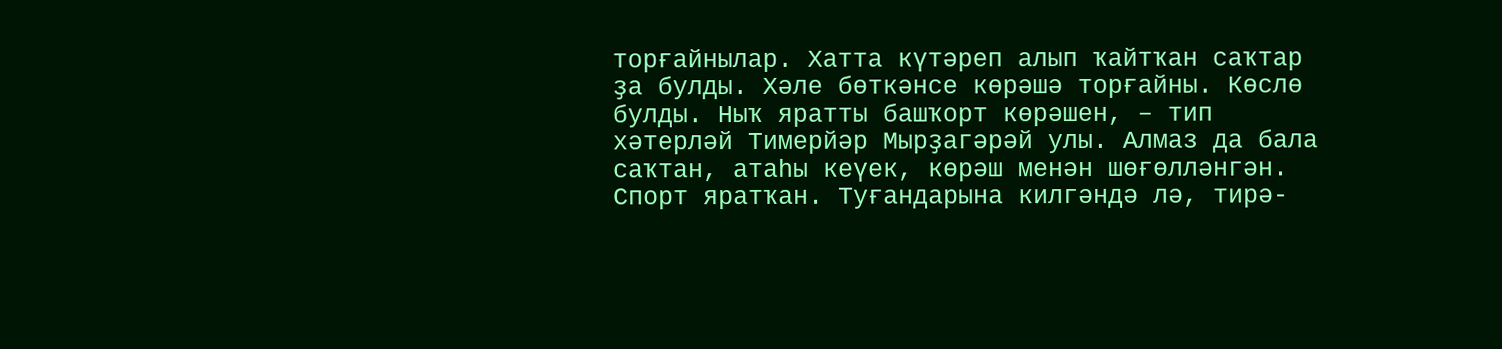торғайнылар. Хатта күтәреп алып ҡайтҡан саҡтар ҙа булды. Хәле бөткәнсе көрәшә торғайны. Көслө булды. Ныҡ яратты башҡорт көрәшен, – тип хәтерләй Тимерйәр Мырҙагәрәй улы. Алмаз да бала саҡтан, атаһы кеүек, көрәш менән шөғөлләнгән. Спорт яратҡан. Туғандарына килгәндә лә, тирә-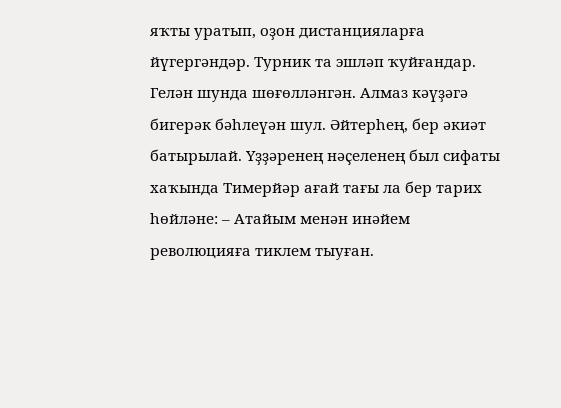яҡты уратып, оҙон дистанцияларға йүгергәндәр. Турник та эшләп ҡуйғандар. Гелән шунда шөғөлләнгән. Алмаз кәүҙәгә бигерәк бәһлеүән шул. Әйтерһең, бер әкиәт батырылай. Үҙҙәренең нәҫеленең был сифаты хаҡында Тимерйәр ағай тағы ла бер тарих һөйләне: – Атайым менән инәйем революцияға тиклем тыуған.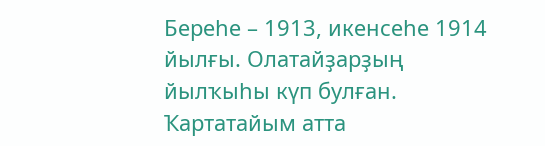Береһе – 1913, икенсеһе 1914 йылғы. Олатайҙарҙың йылҡыһы күп булған. Ҡартатайым атта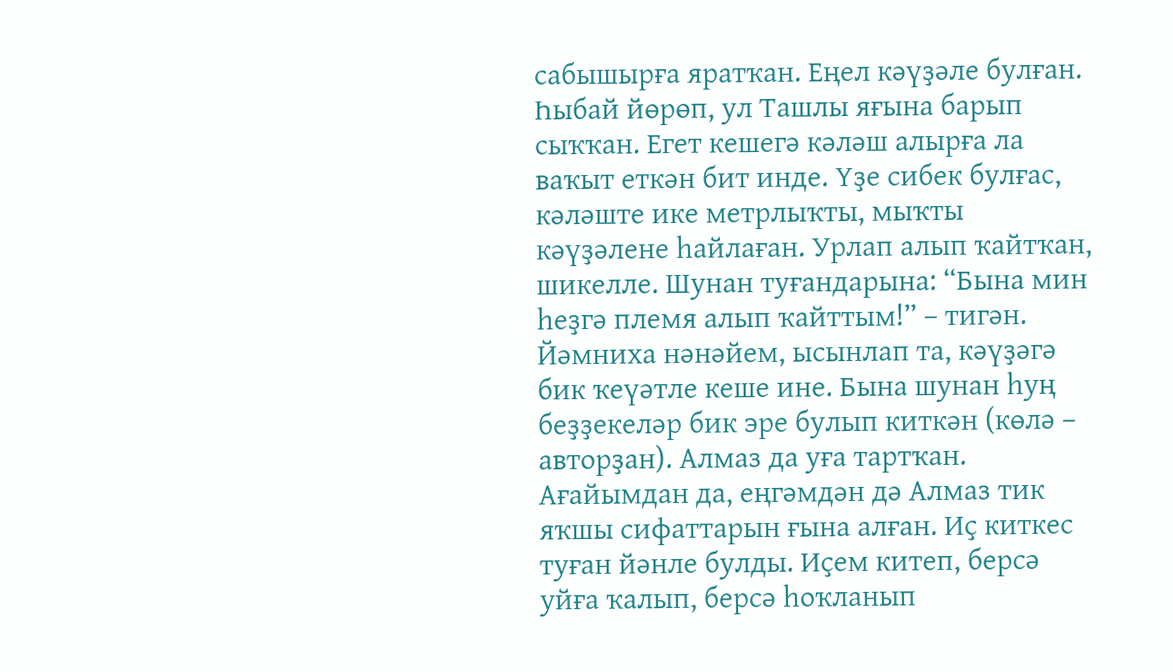сабышырға яратҡан. Еңел кәүҙәле булған. Һыбай йөрөп, ул Ташлы яғына барып сыҡҡан. Егет кешегә кәләш алырға ла ваҡыт еткән бит инде. Үҙе сибек булғас, кәләште ике метрлыҡты, мыҡты кәүҙәлене һайлаған. Урлап алып ҡайтҡан, шикелле. Шунан туғандарына: “Бына мин һеҙгә племя алып ҡайттым!” – тигән. Йәмниха нәнәйем, ысынлап та, кәүҙәгә бик ҡеүәтле кеше ине. Бына шунан һуң беҙҙекеләр бик эре булып киткән (көлә – авторҙан). Алмаз да уға тартҡан. Ағайымдан да, еңгәмдән дә Алмаз тик яҡшы сифаттарын ғына алған. Иҫ киткес туған йәнле булды. Иҫем китеп, берсә уйға ҡалып, берсә һоҡланып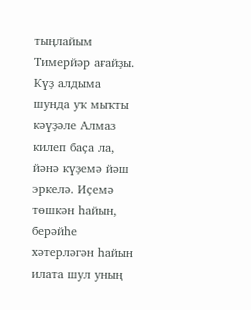тыңлайым Тимерйәр ағайҙы. Күҙ алдыма шунда уҡ мыҡты кәүҙәле Алмаз килеп баҫа ла, йәнә күҙемә йәш эркелә. Иҫемә төшкән һайын, берәйһе хәтерләгән һайын илата шул уның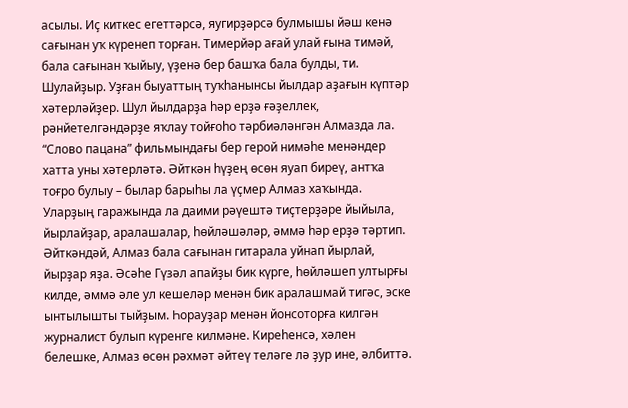асылы. Иҫ киткес егеттәрсә, яугирҙәрсә булмышы йәш кенә сағынан уҡ күренеп торған. Тимерйәр ағай улай ғына тимәй, бала сағынан ҡыйыу, үҙенә бер башҡа бала булды, ти. Шулайҙыр. Уҙған быуаттың туҡһанынсы йылдар аҙағын күптәр хәтерләйҙер. Шул йылдарҙа һәр ерҙә ғәҙеллек, рәнйетелгәндәрҙе яҡлау тойғоһо тәрбиәләнгән Алмазда ла. “Слово пацана” фильмындағы бер герой нимәһе менәндер хатта уны хәтерләтә. Әйткән һүҙең өсөн яуап биреү, антҡа тоғро булыу – былар барыһы ла үҫмер Алмаз хаҡында. Уларҙың гаражында ла даими рәүештә тиҫтерҙәре йыйыла, йырлайҙар, аралашалар, һөйләшәләр, әммә һәр ерҙә тәртип. Әйткәндәй, Алмаз бала сағынан гитарала уйнап йырлай, йырҙар яҙа. Әсәһе Гүзәл апайҙы бик күрге, һөйләшеп ултырғы килде, әммә әле ул кешеләр менән бик аралашмай тигәс, эске ынтылышты тыйҙым. Һорауҙар менән йонсоторға килгән журналист булып күренге килмәне. Киреһенсә, хәлен белешке, Алмаз өсөн рәхмәт әйтеү теләге лә ҙур ине, әлбиттә.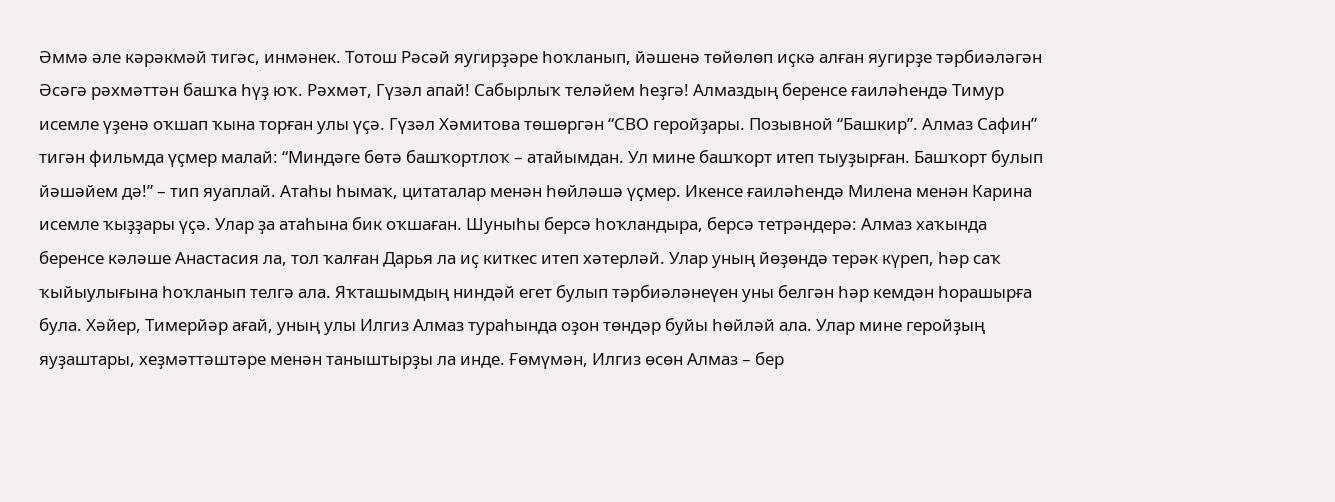Әммә әле кәрәкмәй тигәс, инмәнек. Тотош Рәсәй яугирҙәре һоҡланып, йәшенә төйөлөп иҫкә алған яугирҙе тәрбиәләгән Әсәгә рәхмәттән башҡа һүҙ юҡ. Рәхмәт, Гүзәл апай! Сабырлыҡ теләйем һеҙгә! Алмаздың беренсе ғаиләһендә Тимур исемле үҙенә оҡшап ҡына торған улы үҫә. Гүзәл Хәмитова төшөргән “СВО геройҙары. Позывной “Башкир”. Алмаз Сафин” тигән фильмда үҫмер малай: “Миндәге бөтә башҡортлоҡ – атайымдан. Ул мине башҡорт итеп тыуҙырған. Башҡорт булып йәшәйем дә!” – тип яуаплай. Атаһы һымаҡ, цитаталар менән һөйләшә үҫмер. Икенсе ғаиләһендә Милена менән Карина исемле ҡыҙҙары үҫә. Улар ҙа атаһына бик оҡшаған. Шуныһы берсә һоҡландыра, берсә тетрәндерә: Алмаз хаҡында беренсе кәләше Анастасия ла, тол ҡалған Дарья ла иҫ киткес итеп хәтерләй. Улар уның йөҙөндә терәк күреп, һәр саҡ ҡыйыулығына һоҡланып телгә ала. Яҡташымдың ниндәй егет булып тәрбиәләнеүен уны белгән һәр кемдән һорашырға була. Хәйер, Тимерйәр ағай, уның улы Илгиз Алмаз тураһында оҙон төндәр буйы һөйләй ала. Улар мине геройҙың яуҙаштары, хеҙмәттәштәре менән таныштырҙы ла инде. Ғөмүмән, Илгиз өсөн Алмаз – бер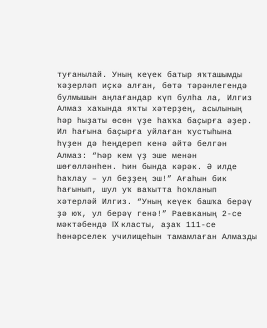туғанылай. Уның кеүек батыр яҡташымды ҡәҙерләп иҫкә алған, бөтә тәрәнлегендә булмышын аңлағандар күп булһа ла, Илгиз Алмаз хаҡында яҡты хәтерҙең, асылының һәр һыҙаты өсөн үҙе һаҡҡа баҫырға әҙер. Ил һағына баҫырға уйлаған ҡустыһына һүҙен дә һеңдереп кенә әйтә белгән Алмаз: “Һәр кем үҙ эше менән шөғөлләнһен. Һин бында кәрәк. Ә илде һаҡлау – ул беҙҙең эш!” Ағаһын бик һағынып, шул уҡ ваҡытта һоҡланып хәтерләй Илгиз. “Уның кеүек башҡа берәү ҙә юҡ, ул берәү генә!” Раевканың 2-се мәктәбендә IX класты, аҙаҡ 111-се һөнәрселек училищеһын тамамлаған Алмазды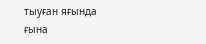тыуған яғында ғына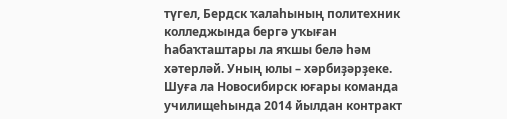түгел, Бердск ҡалаһының политехник колледжында бергә уҡыған һабаҡташтары ла яҡшы белә һәм хәтерләй. Уның юлы – хәрбиҙәрҙеке. Шуға ла Новосибирск юғары команда училищеһында 2014 йылдан контракт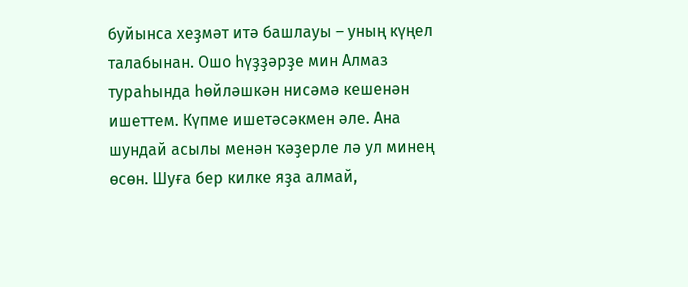буйынса хеҙмәт итә башлауы – уның күңел талабынан. Ошо һүҙҙәрҙе мин Алмаз тураһында һөйләшкән нисәмә кешенән ишеттем. Күпме ишетәсәкмен әле. Ана шундай асылы менән ҡәҙерле лә ул минең өсөн. Шуға бер килке яҙа алмай,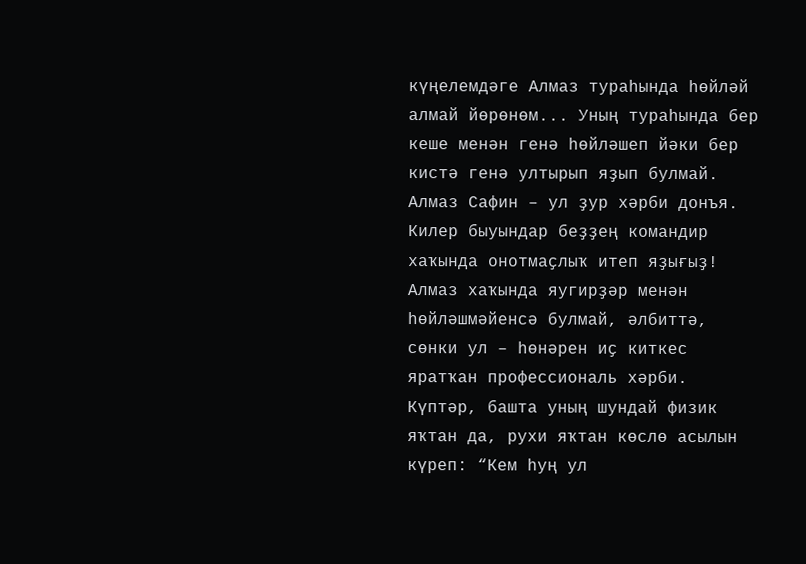күңелемдәге Алмаз тураһында һөйләй алмай йөрөнөм... Уның тураһында бер кеше менән генә һөйләшеп йәки бер кистә генә ултырып яҙып булмай. Алмаз Сафин – ул ҙур хәрби донъя. Килер быуындар беҙҙең командир хаҡында онотмаҫлыҡ итеп яҙығыҙ! Алмаз хаҡында яугирҙәр менән һөйләшмәйенсә булмай, әлбиттә, сөнки ул – һөнәрен иҫ киткес яратҡан профессиональ хәрби. Күптәр, башта уның шундай физик яҡтан да, рухи яҡтан көслө асылын күреп: “Кем һуң ул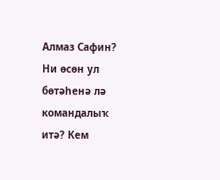Алмаз Сафин? Ни өсөн ул бөтәһенә лә командалыҡ итә? Кем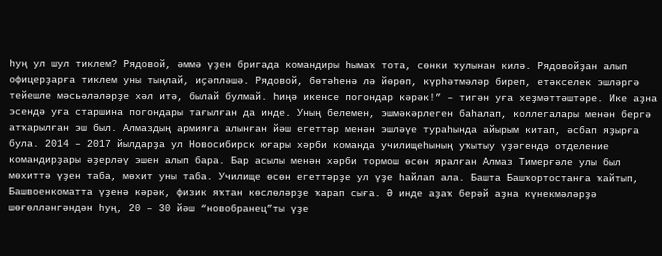һуң ул шул тиклем? Рядовой, әммә үҙен бригада командиры һымаҡ тота, сөнки ҡулынан килә. Рядовойҙан алып офицерҙарға тиклем уны тыңлай, иҫәпләшә. Рядовой, бөтәһенә лә йөрөп, күрһәтмәләр биреп, етәкселек эшләргә тейешле мәсьәләләрҙе хәл итә, былай булмай. Һиңә икенсе погондар кәрәк!” – тигән уға хеҙмәттәштәре. Ике аҙна эсендә уға старшина погондары тағылған да инде. Уның белемен, эшмәкәрлеген баһалап, коллегалары менән бергә атҡарылған эш был. Алмаздың армияға алынған йәш егеттәр менән эшләүе тураһында айырым китап, әсбап яҙырға була. 2014 – 2017 йылдарҙа ул Новосибирск юғары хәрби команда училищеһының уҡытыу үҙәгендә отделение командирҙары әҙерләү эшен алып бара. Бар асылы менән хәрби тормош өсөн яралған Алмаз Тимерғәле улы был мөхиттә үҙен таба, мөхит уны таба. Училище өсөн егеттәрҙе ул үҙе һайлап ала. Башта Башҡортостанға ҡайтып, Башвоенкоматта үҙенә кәрәк, физик яҡтан көслөләрҙе ҡарап сыға. Ә инде аҙаҡ берәй аҙна күнекмәләрҙә шөғөлләнгәндән һуң, 20 – 30 йәш “новобранец”ты үҙе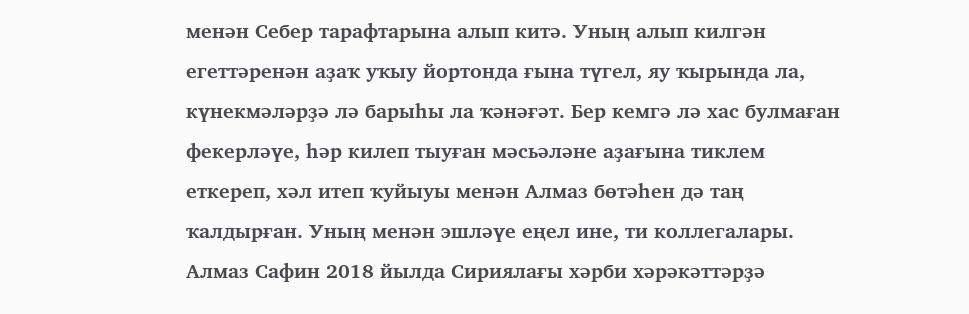менән Себер тарафтарына алып китә. Уның алып килгән егеттәренән аҙаҡ уҡыу йортонда ғына түгел, яу ҡырында ла, күнекмәләрҙә лә барыһы ла ҡәнәғәт. Бер кемгә лә хас булмаған фекерләүе, һәр килеп тыуған мәсьәләне аҙағына тиклем еткереп, хәл итеп ҡуйыуы менән Алмаз бөтәһен дә таң ҡалдырған. Уның менән эшләүе еңел ине, ти коллегалары. Алмаз Сафин 2018 йылда Сириялағы хәрби хәрәкәттәрҙә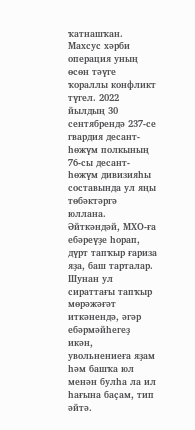ҡатнашҡан. Махсус хәрби операция уның өсөн тәүге ҡораллы конфликт түгел. 2022 йылдың 30 сентябрендә 237-се гвардия десант-һөжүм полкының 76-сы десант-һөжүм дивизияһы составында ул яңы төбәктәргә юллана. Әйткәндәй, МХО-ға ебәреүҙе һорап, дүрт тапҡыр ғариза яҙа, баш тарталар. Шунан ул сираттағы тапҡыр мөрәжәғәт иткәнендә, әгәр ебәрмәйһегеҙ икән, увольнениеға яҙам һәм башҡа юл менән булһа ла ил һағына баҫам, тип әйтә.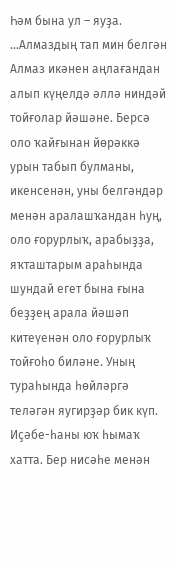Һәм бына ул – яуҙа. ...Алмаздың тап мин белгән Алмаз икәнен аңлағандан алып күңелдә әллә ниндәй тойғолар йәшәне. Берсә оло ҡайғынан йөрәккә урын табып булманы, икенсенән, уны белгәндәр менән аралашҡандан һуң, оло ғорурлыҡ, арабыҙҙа, яҡташтарым араһында шундай егет бына ғына беҙҙең арала йәшәп китеүенән оло ғорурлыҡ тойғоһо биләне. Уның тураһында һөйләргә теләгән яугирҙәр бик күп. Иҫәбе-һаны юҡ һымаҡ хатта. Бер нисәһе менән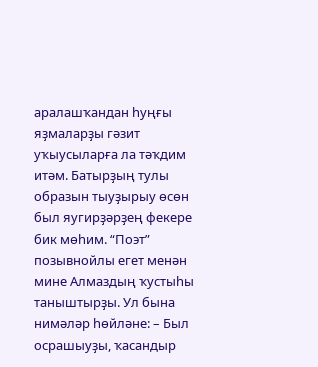аралашҡандан һуңғы яҙмаларҙы гәзит уҡыусыларға ла тәҡдим итәм. Батырҙың тулы образын тыуҙырыу өсөн был яугирҙәрҙең фекере бик мөһим. “Поэт” позывнойлы егет менән мине Алмаздың ҡустыһы таныштырҙы. Ул бына нимәләр һөйләне: – Был осрашыуҙы, ҡасандыр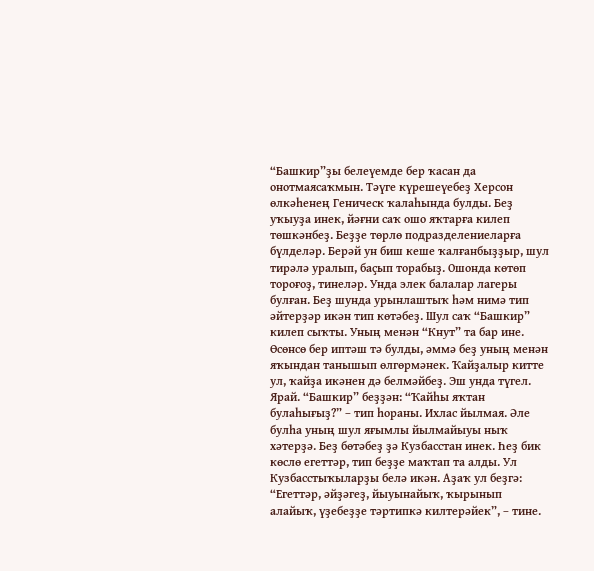“Башкир”ҙы белеүемде бер ҡасан да онотмаясаҡмын. Тәүге күрешеүебеҙ Херсон өлкәһенең Геническ ҡалаһында булды. Беҙ уҡыуҙа инек, йәғни саҡ ошо яҡтарға килеп төшкәнбеҙ. Беҙҙе төрлө подразделениеларға бүлделәр. Берәй ун биш кеше ҡалғанбыҙҙыр, шул тирәлә уралып, баҫып торабыҙ. Ошонда көтөп тороғоҙ, тинеләр. Унда элек балалар лагеры булған. Беҙ шунда урынлаштыҡ һәм нимә тип әйтерҙәр икән тип көтәбеҙ. Шул саҡ “Башкир” килеп сыҡты. Уның менән “Кнут” та бар ине. Өсөнсө бер иптәш тә булды, әммә беҙ уның менән яҡындан танышып өлгөрмәнек. Ҡайҙалыр китте ул, ҡайҙа икәнен дә белмәйбеҙ. Эш унда түгел. Ярай. “Башкир” беҙҙән: “Ҡайһы яҡтан булаһығыҙ?” – тип һораны. Ихлас йылмая. Әле булһа уның шул яғымлы йылмайыуы ныҡ хәтерҙә. Беҙ бөтәбеҙ ҙә Кузбасстан инек. Һеҙ бик көслө егеттәр, тип беҙҙе маҡтап та алды. Ул Кузбасстыҡыларҙы белә икән. Аҙаҡ ул беҙгә: “Егеттәр, әйҙәгеҙ, йыуынайыҡ, ҡырынып алайыҡ, үҙебеҙҙе тәртипкә килтерәйек”, – тине.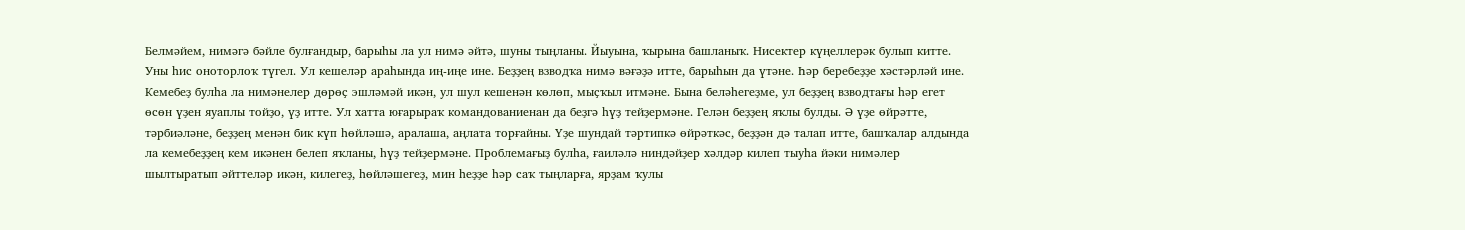Белмәйем, нимәгә бәйле булғандыр, барыһы ла ул нимә әйтә, шуны тыңланы. Йыуына, ҡырына башланыҡ. Нисектер күңеллерәк булып китте. Уны һис оноторлоҡ түгел. Ул кешеләр араһында иң-иңе ине. Беҙҙең взводҡа нимә вәғәҙә итте, барыһын да үтәне. Һәр беребеҙҙе хәстәрләй ине. Кемебеҙ булһа ла нимәнелер дөрөҫ эшләмәй икән, ул шул кешенән көлөп, мыҫҡыл итмәне. Бына беләһегеҙме, ул беҙҙең взводтағы һәр егет өсөн үҙен яуаплы тойҙо, үҙ итте. Ул хатта юғарыраҡ командованиенан да беҙгә һүҙ тейҙермәне. Гелән беҙҙең яҡлы булды. Ә үҙе өйрәтте, тәрбиәләне, беҙҙең менән бик күп һөйләшә, аралаша, аңлата торғайны. Үҙе шундай тәртипкә өйрәткәс, беҙҙән дә талап итте, башҡалар алдында ла кемебеҙҙең кем икәнен белеп яҡланы, һүҙ тейҙермәне. Проблемағыҙ булһа, ғаиләлә ниндәйҙер хәлдәр килеп тыуһа йәки нимәлер шылтыратып әйттеләр икән, килегеҙ, һөйләшегеҙ, мин һеҙҙе һәр саҡ тыңларға, ярҙам ҡулы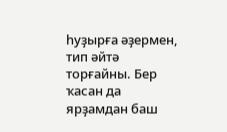һуҙырға әҙермен, тип әйтә торғайны. Бер ҡасан да ярҙамдан баш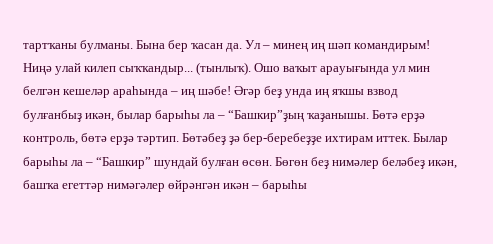тартҡаны булманы. Бына бер ҡасан да. Ул – минең иң шәп командирым! Ниңә улай килеп сыҡҡандыр... (тынлыҡ). Ошо ваҡыт арауығында ул мин белгән кешеләр араһында – иң шәбе! Әгәр беҙ унда иң яҡшы взвод булғанбыҙ икән, былар барыһы ла – “Башкир”ҙың ҡаҙанышы. Бөтә ерҙә контроль, бөтә ерҙә тәртип. Бөтәбеҙ ҙә бер-беребеҙҙе ихтирам иттек. Былар барыһы ла – “Башкир” шундай булған өсөн. Бөгөн беҙ нимәлер беләбеҙ икән, башҡа егеттәр нимәгәлер өйрәнгән икән – барыһы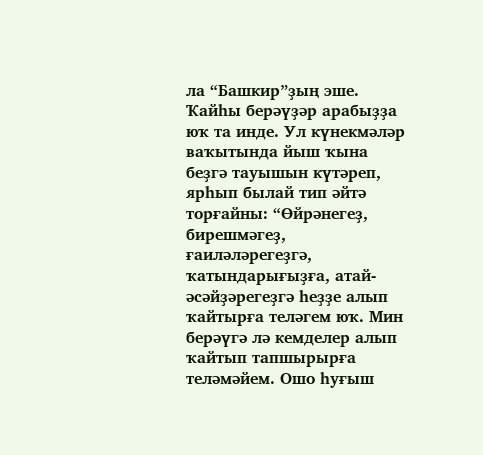ла “Башкир”ҙың эше. Ҡайһы берәүҙәр арабыҙҙа юҡ та инде. Ул күнекмәләр ваҡытында йыш ҡына беҙгә тауышын күтәреп, ярһып былай тип әйтә торғайны: “Өйрәнегеҙ, бирешмәгеҙ, ғаиләләрегеҙгә, ҡатындарығыҙға, атай-әсәйҙәрегеҙгә һеҙҙе алып ҡайтырға теләгем юҡ. Мин берәүгә лә кемделер алып ҡайтып тапшырырға теләмәйем. Ошо һуғыш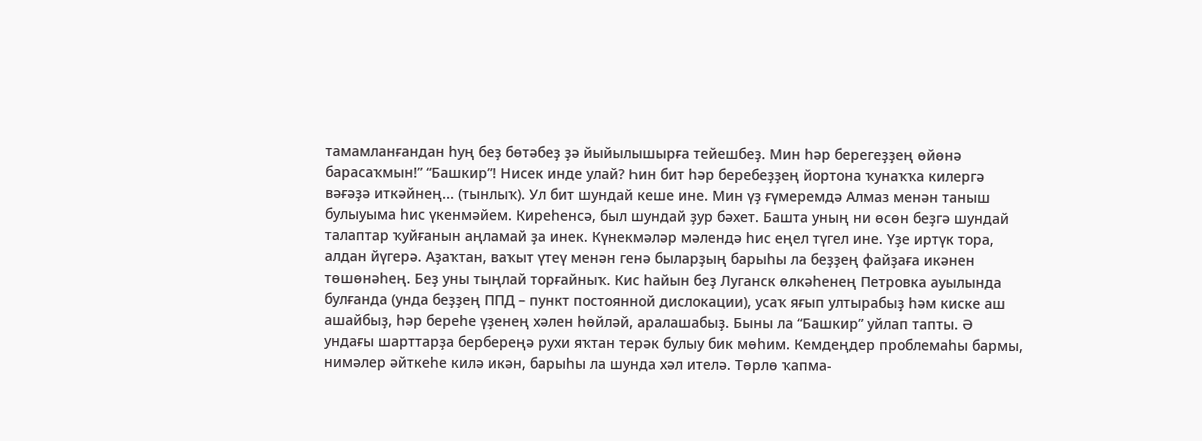тамамланғандан һуң беҙ бөтәбеҙ ҙә йыйылышырға тейешбеҙ. Мин һәр берегеҙҙең өйөнә барасаҡмын!” “Башкир”! Нисек инде улай? Һин бит һәр беребеҙҙең йортона ҡунаҡҡа килергә вәғәҙә иткәйнең... (тынлыҡ). Ул бит шундай кеше ине. Мин үҙ ғүмеремдә Алмаз менән таныш булыуыма һис үкенмәйем. Киреһенсә, был шундай ҙур бәхет. Башта уның ни өсөн беҙгә шундай талаптар ҡуйғанын аңламай ҙа инек. Күнекмәләр мәлендә һис еңел түгел ине. Үҙе иртүк тора, алдан йүгерә. Аҙаҡтан, ваҡыт үтеү менән генә быларҙың барыһы ла беҙҙең файҙаға икәнен төшөнәһең. Беҙ уны тыңлай торғайныҡ. Кис һайын беҙ Луганск өлкәһенең Петровка ауылында булғанда (унда беҙҙең ППД – пункт постоянной дислокации), усаҡ яғып ултырабыҙ һәм киске аш ашайбыҙ, һәр береһе үҙенең хәлен һөйләй, аралашабыҙ. Быны ла “Башкир” уйлап тапты. Ә ундағы шарттарҙа бербереңә рухи яҡтан терәк булыу бик мөһим. Кемдеңдер проблемаһы бармы, нимәлер әйткеһе килә икән, барыһы ла шунда хәл ителә. Төрлө ҡапма-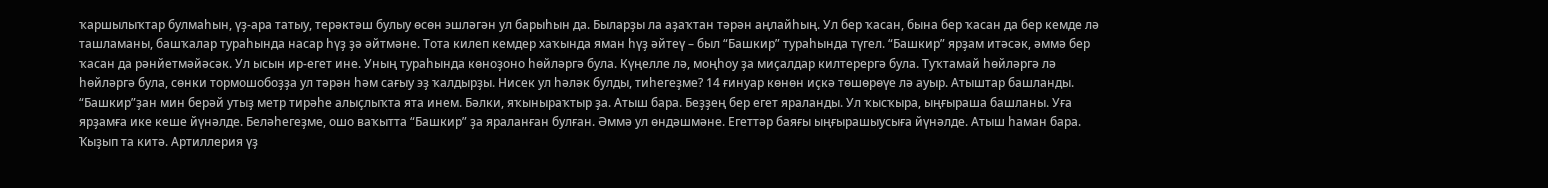ҡаршылыҡтар булмаһын, үҙ-ара татыу, терәктәш булыу өсөн эшләгән ул барыһын да. Быларҙы ла аҙаҡтан тәрән аңлайһың. Ул бер ҡасан, бына бер ҡасан да бер кемде лә ташламаны, башҡалар тураһында насар һүҙ ҙә әйтмәне. Тота килеп кемдер хаҡында яман һүҙ әйтеү – был “Башкир” тураһында түгел. “Башкир” ярҙам итәсәк, әммә бер ҡасан да рәнйетмәйәсәк. Ул ысын ир-егет ине. Уның тураһында көноҙоно һөйләргә була. Күңелле лә, моңһоу ҙа миҫалдар килтерергә була. Туҡтамай һөйләргә лә һөйләргә була, сөнки тормошобоҙҙа ул тәрән һәм сағыу эҙ ҡалдырҙы. Нисек ул һәләк булды, тиһегеҙме? 14 ғинуар көнөн иҫкә төшөрөүе лә ауыр. Атыштар башланды. “Башкир”ҙан мин берәй утыҙ метр тирәһе алыҫлыҡта ята инем. Бәлки, яҡыныраҡтыр ҙа. Атыш бара. Беҙҙең бер егет яраланды. Ул ҡысҡыра, ыңғыраша башланы. Уға ярҙамға ике кеше йүнәлде. Беләһегеҙме, ошо ваҡытта “Башкир” ҙа яраланған булған. Әммә ул өндәшмәне. Егеттәр баяғы ыңғырашыусыға йүнәлде. Атыш һаман бара. Ҡыҙып та китә. Артиллерия үҙ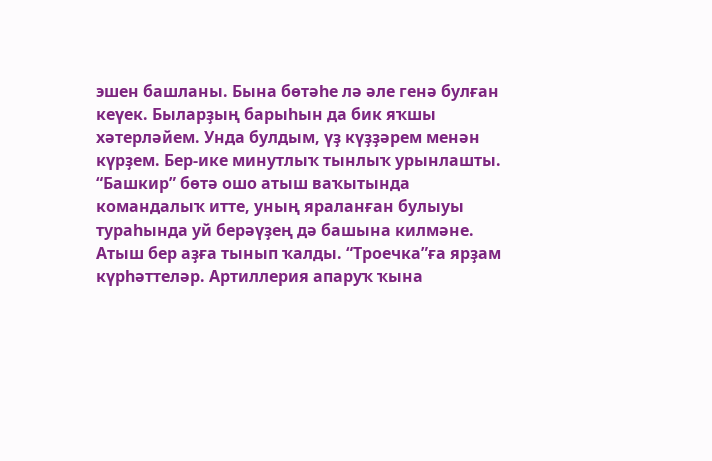эшен башланы. Бына бөтәһе лә әле генә булған кеүек. Быларҙың барыһын да бик яҡшы хәтерләйем. Унда булдым, үҙ күҙҙәрем менән күрҙем. Бер-ике минутлыҡ тынлыҡ урынлашты. “Башкир” бөтә ошо атыш ваҡытында командалыҡ итте, уның яраланған булыуы тураһында уй берәүҙең дә башына килмәне. Атыш бер аҙға тынып ҡалды. “Троечка”ға ярҙам күрһәттеләр. Артиллерия апаруҡ ҡына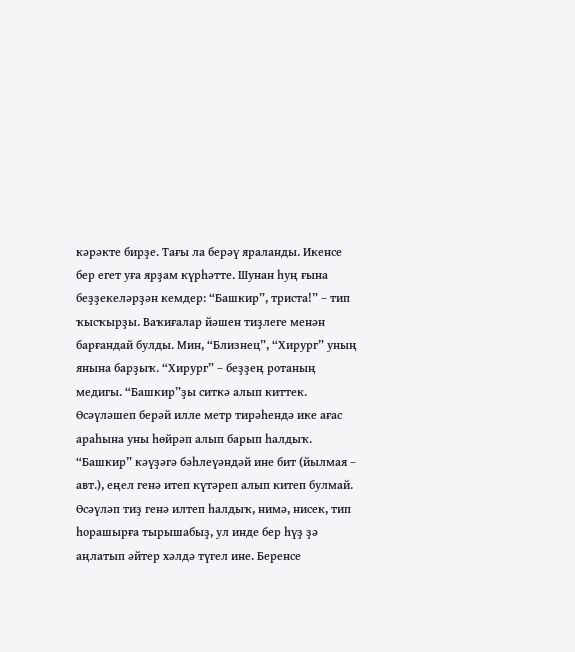кәрәкте бирҙе. Тағы ла берәү яраланды. Икенсе бер егет уға ярҙам күрһәтте. Шунан һуң ғына беҙҙекеләрҙән кемдер: “Башкир”, триста!” – тип ҡысҡырҙы. Ваҡиғалар йәшен тиҙлеге менән барғандай булды. Мин, “Близнец”, “Хирург” уның янына барҙыҡ. “Хирург” – беҙҙең ротаның медигы. “Башкир”ҙы ситкә алып киттек. Өсәүләшеп берәй илле метр тирәһендә ике ағас араһына уны һөйрәп алып барып һалдыҡ. “Башкир” кәүҙәгә бәһлеүәндәй ине бит (йылмая – авт.), еңел генә итеп күтәреп алып китеп булмай. Өсәүләп тиҙ генә илтеп һалдыҡ, нимә, нисек, тип һорашырға тырышабыҙ, ул инде бер һүҙ ҙә аңлатып әйтер хәлдә түгел ине. Беренсе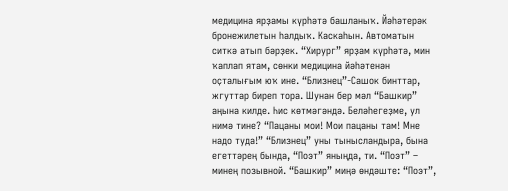медицина ярҙамы күрһәтә башланыҡ. Йәһәтерәк бронежилетын һалдыҡ. Каскаһын. Автоматын ситкә атып бәрҙек. “Хирург” ярҙам күрһәтә, мин ҡаплап ятам, сөнки медицина йәһәтенән оҫталығым юҡ ине. “Близнец”-Сашок бинттар, жгуттар биреп тора. Шунан бер мәл “Башкир” аңына килде. Һис көтмәгәндә. Беләһегеҙме, ул нимә тине? “Пацаны мои! Мои пацаны там! Мне надо туда!” “Близнец” уны тынысландыра, бына егеттәрең бында, “Поэт” яныңда, ти. “Поэт” – минең позывной. “Башкир” миңә өндәште: “Поэт”,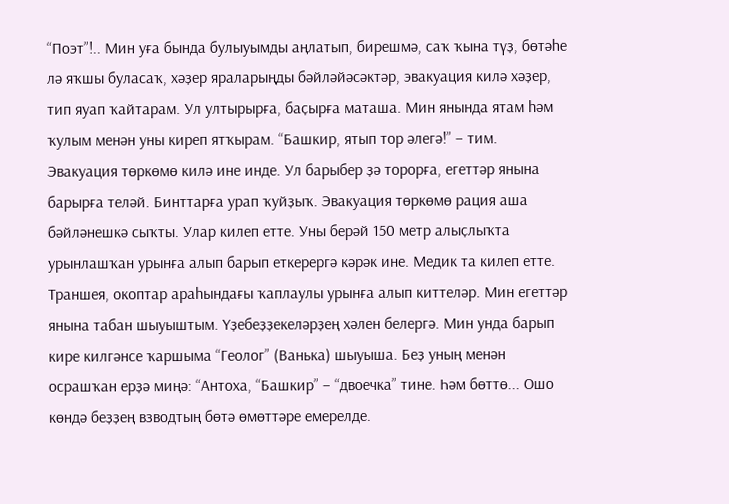“Поэт”!.. Мин уға бында булыуымды аңлатып, бирешмә, саҡ ҡына түҙ, бөтәһе лә яҡшы буласаҡ, хәҙер яраларыңды бәйләйәсәктәр, эвакуация килә хәҙер, тип яуап ҡайтарам. Ул ултырырға, баҫырға маташа. Мин янында ятам һәм ҡулым менән уны киреп ятҡырам. “Башкир, ятып тор әлегә!” – тим. Эвакуация төркөмө килә ине инде. Ул барыбер ҙә торорға, егеттәр янына барырға теләй. Бинттарға урап ҡуйҙыҡ. Эвакуация төркөмө рация аша бәйләнешкә сыҡты. Улар килеп етте. Уны берәй 150 метр алыҫлыҡта урынлашҡан урынға алып барып еткерергә кәрәк ине. Медик та килеп етте. Траншея, окоптар араһындағы ҡаплаулы урынға алып киттеләр. Мин егеттәр янына табан шыуыштым. Үҙебеҙҙекеләрҙең хәлен белергә. Мин унда барып кире килгәнсе ҡаршыма “Геолог” (Ванька) шыуыша. Беҙ уның менән осрашҡан ерҙә миңә: “Антоха, “Башкир” – “двоечка” тине. Һәм бөттө... Ошо көндә беҙҙең взводтың бөтә өмөттәре емерелде.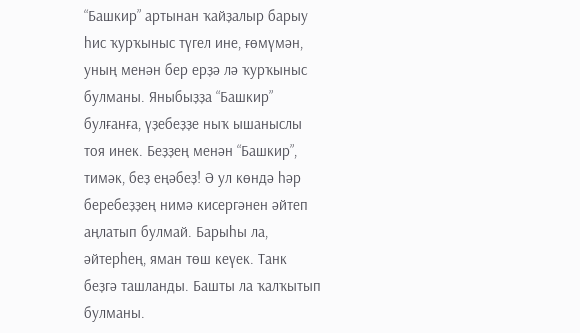“Башкир” артынан ҡайҙалыр барыу һис ҡурҡыныс түгел ине, ғөмүмән, уның менән бер ерҙә лә ҡурҡыныс булманы. Яныбыҙҙа “Башкир” булғанға, үҙебеҙҙе ныҡ ышаныслы тоя инек. Беҙҙең менән “Башкир”, тимәк, беҙ еңәбеҙ! Ә ул көндә һәр беребеҙҙең нимә кисергәнен әйтеп аңлатып булмай. Барыһы ла, әйтерһең, яман төш кеүек. Танк беҙгә ташланды. Башты ла ҡалҡытып булманы.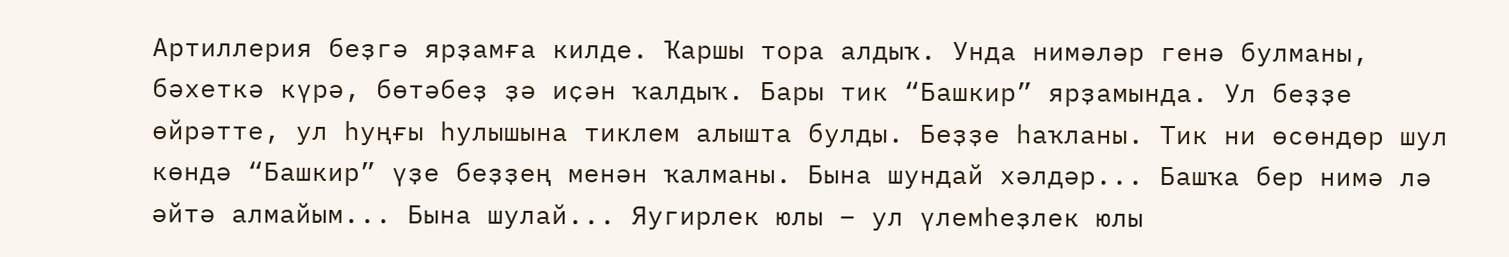Артиллерия беҙгә ярҙамға килде. Ҡаршы тора алдыҡ. Унда нимәләр генә булманы, бәхеткә күрә, бөтәбеҙ ҙә иҫән ҡалдыҡ. Бары тик “Башкир” ярҙамында. Ул беҙҙе өйрәтте, ул һуңғы һулышына тиклем алышта булды. Беҙҙе һаҡланы. Тик ни өсөндөр шул көндә “Башкир” үҙе беҙҙең менән ҡалманы. Бына шундай хәлдәр... Башҡа бер нимә лә әйтә алмайым... Бына шулай... Яугирлек юлы – ул үлемһеҙлек юлы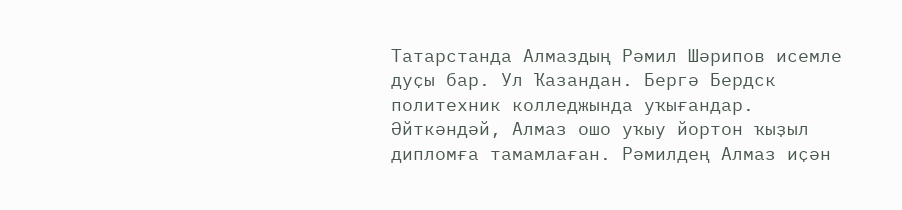Татарстанда Алмаздың Рәмил Шәрипов исемле дуҫы бар. Ул Ҡазандан. Бергә Бердск политехник колледжында уҡығандар. Әйткәндәй, Алмаз ошо уҡыу йортон ҡыҙыл дипломға тамамлаған. Рәмилдең Алмаз иҫән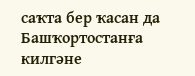саҡта бер ҡасан да Башҡортостанға килгәне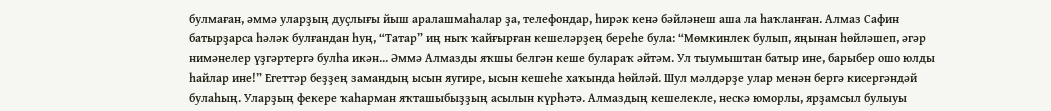булмаған, әммә уларҙың дуҫлығы йыш аралашмаһалар ҙа, телефондар, һирәк кенә бәйләнеш аша ла һаҡланған. Алмаз Сафин батырҙарса һәләк булғандан һуң, “Татар” иң ныҡ ҡайғырған кешеләрҙең береһе була: “Мөмкинлек булып, яңынан һөйләшеп, әгәр нимәнелер үҙгәртергә булһа икән... Әммә Алмазды яҡшы белгән кеше булараҡ әйтәм. Ул тыумыштан батыр ине, барыбер ошо юлды һайлар ине!” Егеттәр беҙҙең замандың ысын яугире, ысын кешеһе хаҡында һөйләй. Шул мәлдәрҙе улар менән бергә кисергәндәй булаһың. Уларҙың фекере ҡаһарман яҡташыбыҙҙың асылын күрһәтә. Алмаздың кешелекле, нескә юморлы, ярҙамсыл булыуы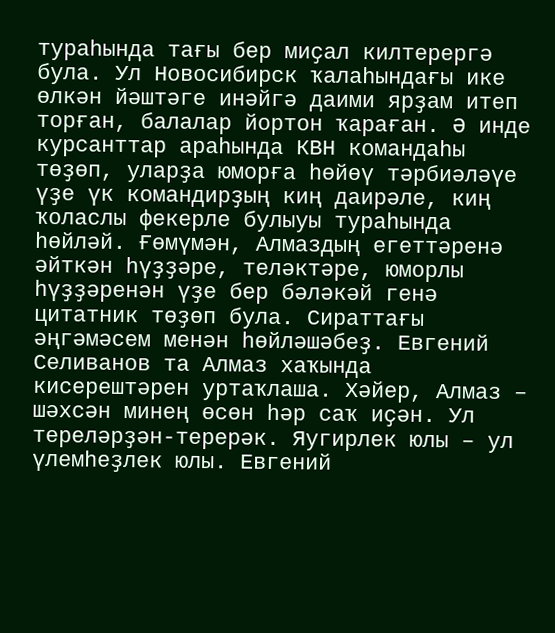тураһында тағы бер миҫал килтерергә була. Ул Новосибирск ҡалаһындағы ике өлкән йәштәге инәйгә даими ярҙам итеп торған, балалар йортон ҡараған. Ә инде курсанттар араһында КВН командаһы төҙөп, уларҙа юморға һөйөү тәрбиәләүе үҙе үк командирҙың киң даирәле, киң ҡоласлы фекерле булыуы тураһында һөйләй. Ғөмүмән, Алмаздың егеттәренә әйткән һүҙҙәре, теләктәре, юморлы һүҙҙәренән үҙе бер бәләкәй генә цитатник төҙөп була. Сираттағы әңгәмәсем менән һөйләшәбеҙ. Евгений Селиванов та Алмаз хаҡында кисерештәрен уртаҡлаша. Хәйер, Алмаз – шәхсән минең өсөн һәр саҡ иҫән. Ул тереләрҙән-терерәк. Яугирлек юлы – ул үлемһеҙлек юлы. Евгений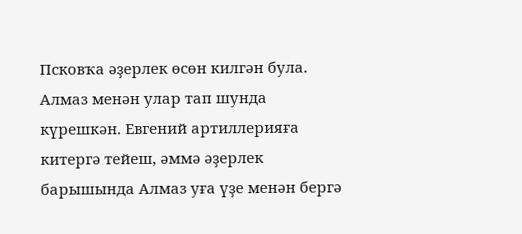Псковҡа әҙерлек өсөн килгән була. Алмаз менән улар тап шунда күрешкән. Евгений артиллерияға китергә тейеш, әммә әҙерлек барышында Алмаз уға үҙе менән бергә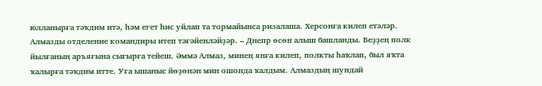юлланырға тәҡдим итә, һәм егет һис уйлап та тормайынса ризалаша. Херсонға килеп етәләр. Алмазды отделение командиры итеп тәғәйенләйҙәр. – Днепр өсөн алыш башланды. Беҙҙең полк йылғаның аръяғына сығырға тейеш. Әммә Алмаз, минең янға килеп, полкты һаҡлап, был яҡта ҡалырға тәҡдим итте. Уға ышаныс йөҙөнән мин ошонда ҡалдым. Алмаздың шундай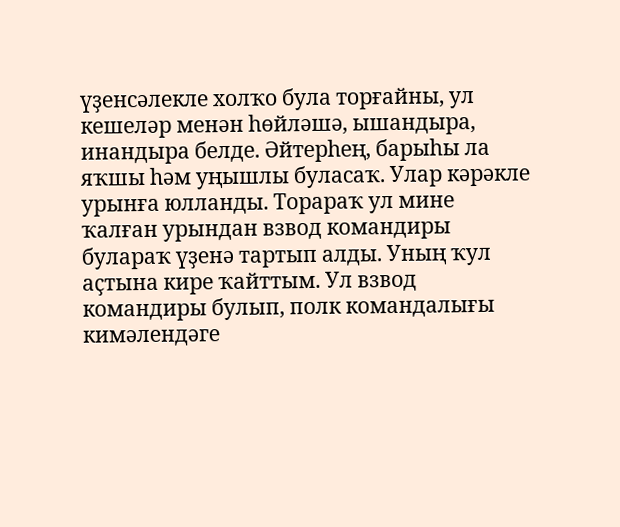үҙенсәлекле холҡо була торғайны, ул кешеләр менән һөйләшә, ышандыра, инандыра белде. Әйтерһең, барыһы ла яҡшы һәм уңышлы буласаҡ. Улар кәрәкле урынға юлланды. Торараҡ ул мине ҡалған урындан взвод командиры булараҡ үҙенә тартып алды. Уның ҡул аҫтына кире ҡайттым. Ул взвод командиры булып, полк командалығы кимәлендәге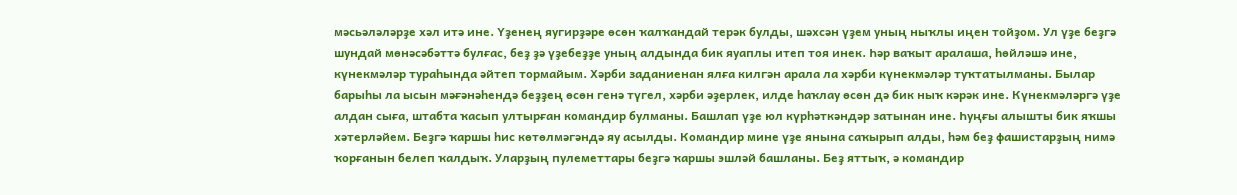мәсьәләләрҙе хәл итә ине. Үҙенең яугирҙәре өсөн ҡалҡандай терәк булды, шәхсән үҙем уның ныҡлы иңен тойҙом. Ул үҙе беҙгә шундай мөнәсәбәттә булғас, беҙ ҙә үҙебеҙҙе уның алдында бик яуаплы итеп тоя инек. Һәр ваҡыт аралаша, һөйләшә ине, күнекмәләр тураһында әйтеп тормайым. Хәрби заданиенан ялға килгән арала ла хәрби күнекмәләр туҡтатылманы. Былар барыһы ла ысын мәғәнәһендә беҙҙең өсөн генә түгел, хәрби әҙерлек, илде һаҡлау өсөн дә бик ныҡ кәрәк ине. Күнекмәләргә үҙе алдан сыға, штабта ҡасып ултырған командир булманы. Башлап үҙе юл күрһәткәндәр затынан ине. Һуңғы алышты бик яҡшы хәтерләйем. Беҙгә ҡаршы һис көтөлмәгәндә яу асылды. Командир мине үҙе янына саҡырып алды, һәм беҙ фашистарҙың нимә ҡорғанын белеп ҡалдыҡ. Уларҙың пулеметтары беҙгә ҡаршы эшләй башланы. Беҙ яттыҡ, ә командир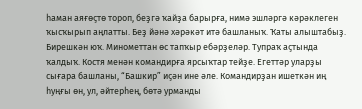һаман аяғөҫтө тороп, беҙгә ҡайҙа барырға, нимә эшләргә кәрәклеген ҡысҡырып аңлатты. Беҙ йәнә хәрәкәт итә башланыҡ. Ҡаты алыштабыҙ. Бирешкән юҡ. Минометтан өс тапҡыр ебәрҙеләр. Тупраҡ аҫтында ҡалдыҡ. Костя менән командирға ярсыҡтар тейҙе. Егеттәр уларҙы сығара башланы, “Башкир” иҫән ине әле. Командирҙан ишеткән иң һуңғы өн, ул, әйтерһең, бөтә урманды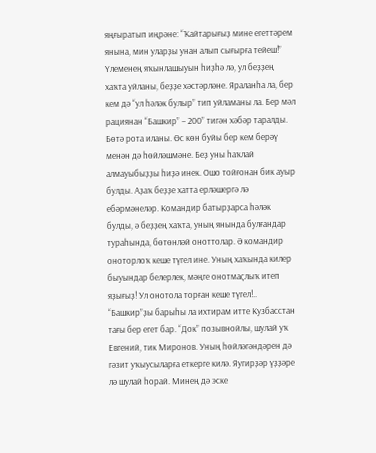яңғыратып иңрәне: “Ҡайтарығыҙ мине егеттәрем янына, мин уларҙы унан алып сығырға тейеш!” Үлеменең яҡынлашыуын һиҙһә лә, ул беҙҙең хаҡта уйланы, беҙҙе хәстәрләне. Яраланһа ла, бер кем дә “ул һәләк булыр” тип уйламаны ла. Бер мәл рациянан “Башкир” – 200” тигән хәбәр таралды. Бөтә рота иланы. Өс көн буйы бер кем берәү менән дә һөйләшмәне. Беҙ уны һаҡлай алмауыбыҙҙы һиҙә инек. Ошо тойғонан бик ауыр булды. Аҙаҡ беҙҙе хатта ерләшергә лә ебәрмәнеләр. Командир батырҙарса һәләк булды, ә беҙҙең хаҡта, уның янында булғандар тураһында, бөтөнләй оноттолар. Ә командир оноторлоҡ кеше түгел ине. Уның хаҡында килер быуындар белерлек, мәңге онотмаҫлыҡ итеп яҙығыҙ! Ул онотола торған кеше түгел!.. “Башкир”ҙы барыһы ла ихтирам итте Кузбасстан тағы бер егет бар. “Док” позывнойлы, шулай уҡ Евгений, тик Миронов. Уның һөйләгәндәрен дә гәзит уҡыусыларға еткерге килә. Яугирҙәр үҙҙәре лә шулай һорай. Минең дә эске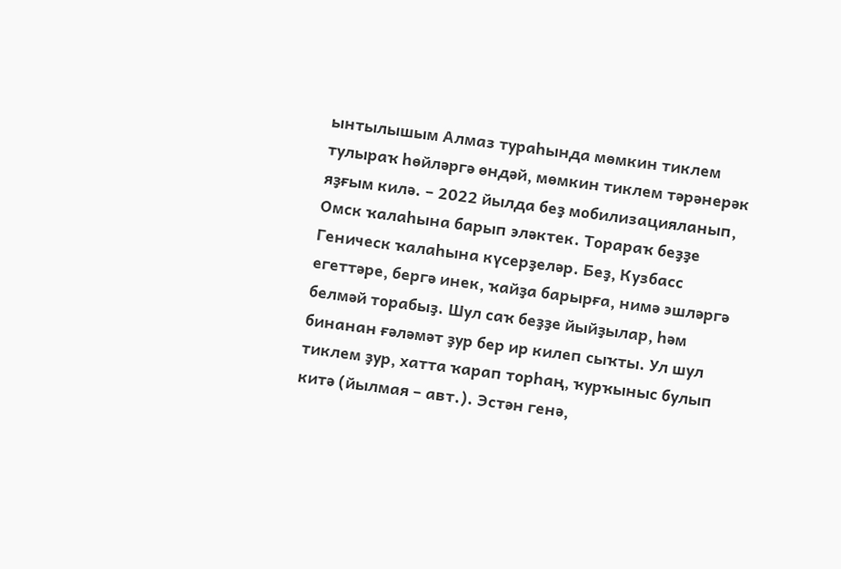ынтылышым Алмаз тураһында мөмкин тиклем тулыраҡ һөйләргә өндәй, мөмкин тиклем тәрәнерәк яҙғым килә. – 2022 йылда беҙ мобилизацияланып, Омск ҡалаһына барып эләктек. Торараҡ беҙҙе Геническ ҡалаһына күсерҙеләр. Беҙ, Кузбасс егеттәре, бергә инек, ҡайҙа барырға, нимә эшләргә белмәй торабыҙ. Шул саҡ беҙҙе йыйҙылар, һәм бинанан ғәләмәт ҙур бер ир килеп сыҡты. Ул шул тиклем ҙур, хатта ҡарап торһаң, ҡурҡыныс булып китә (йылмая – авт.). Эстән генә,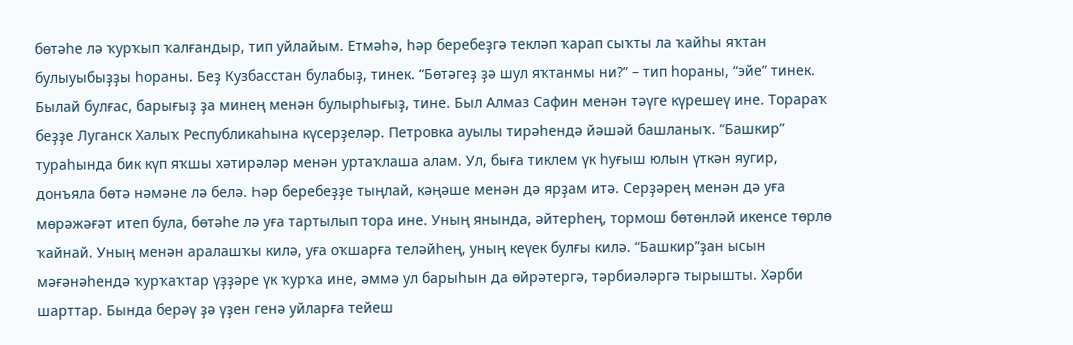бөтәһе лә ҡурҡып ҡалғандыр, тип уйлайым. Етмәһә, һәр беребеҙгә текләп ҡарап сыҡты ла ҡайһы яҡтан булыуыбыҙҙы һораны. Беҙ Кузбасстан булабыҙ, тинек. “Бөтәгеҙ ҙә шул яҡтанмы ни?” – тип һораны, “эйе” тинек. Былай булғас, барығыҙ ҙа минең менән булырһығыҙ, тине. Был Алмаз Сафин менән тәүге күрешеү ине. Торараҡ беҙҙе Луганск Халыҡ Республикаһына күсерҙеләр. Петровка ауылы тирәһендә йәшәй башланыҡ. “Башкир” тураһында бик күп яҡшы хәтирәләр менән уртаҡлаша алам. Ул, быға тиклем үк һуғыш юлын үткән яугир, донъяла бөтә нәмәне лә белә. Һәр беребеҙҙе тыңлай, кәңәше менән дә ярҙам итә. Серҙәрең менән дә уға мөрәжәғәт итеп була, бөтәһе лә уға тартылып тора ине. Уның янында, әйтерһең, тормош бөтөнләй икенсе төрлө ҡайнай. Уның менән аралашҡы килә, уға оҡшарға теләйһең, уның кеүек булғы килә. “Башкир”ҙан ысын мәғәнәһендә ҡурҡаҡтар үҙҙәре үк ҡурҡа ине, әммә ул барыһын да өйрәтергә, тәрбиәләргә тырышты. Хәрби шарттар. Бында берәү ҙә үҙен генә уйларға тейеш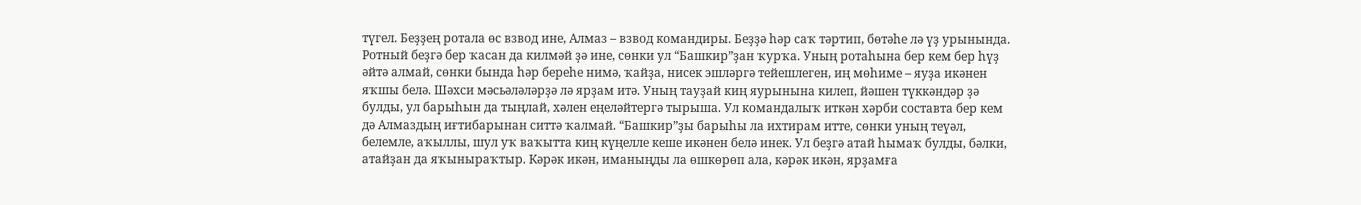түгел. Беҙҙең ротала өс взвод ине, Алмаз – взвод командиры. Беҙҙә һәр саҡ тәртип, бөтәһе лә үҙ урынында. Ротный беҙгә бер ҡасан да килмәй ҙә ине, сөнки ул “Башкир”ҙан ҡурҡа. Уның ротаһына бер кем бер һүҙ әйтә алмай, сөнки бында һәр береһе нимә, ҡайҙа, нисек эшләргә тейешлеген, иң мөһиме – яуҙа икәнен яҡшы белә. Шәхси мәсьәләләрҙә лә ярҙам итә. Уның тауҙай киң яурынына килеп, йәшен түккәндәр ҙә булды, ул барыһын да тыңлай, хәлен еңеләйтергә тырыша. Ул командалыҡ иткән хәрби составта бер кем дә Алмаздың иғтибарынан ситтә ҡалмай. “Башкир”ҙы барыһы ла ихтирам итте, сөнки уның теүәл, белемле, аҡыллы, шул уҡ ваҡытта киң күңелле кеше икәнен белә инек. Ул беҙгә атай һымаҡ булды, бәлки, атайҙан да яҡыныраҡтыр. Кәрәк икән, иманыңды ла өшкөрөп ала, кәрәк икән, ярҙамға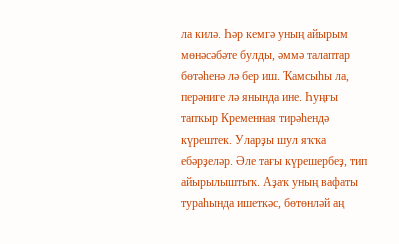ла килә. Һәр кемгә уның айырым мөнәсәбәте булды, әммә талаптар бөтәһенә лә бер иш. Ҡамсыһы ла, перәниге лә янында ине. Һуңғы тапҡыр Кременная тирәһендә күрештек. Уларҙы шул яҡҡа ебәрҙеләр. Әле тағы күрешербеҙ, тип айырылыштыҡ. Аҙаҡ уның вафаты тураһында ишеткәс, бөтөнләй аң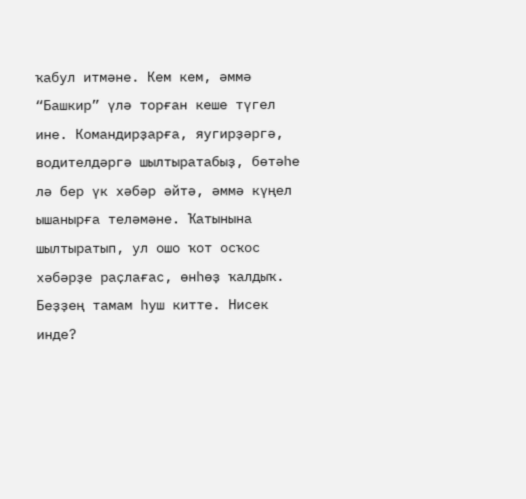ҡабул итмәне. Кем кем, әммә “Башкир” үлә торған кеше түгел ине. Командирҙарға, яугирҙәргә, водителдәргә шылтыратабыҙ, бөтәһе лә бер үк хәбәр әйтә, әммә күңел ышанырға теләмәне. Ҡатынына шылтыратып, ул ошо ҡот осҡос хәбәрҙе раҫлағас, өнһөҙ ҡалдыҡ. Беҙҙең тамам һуш китте. Нисек инде?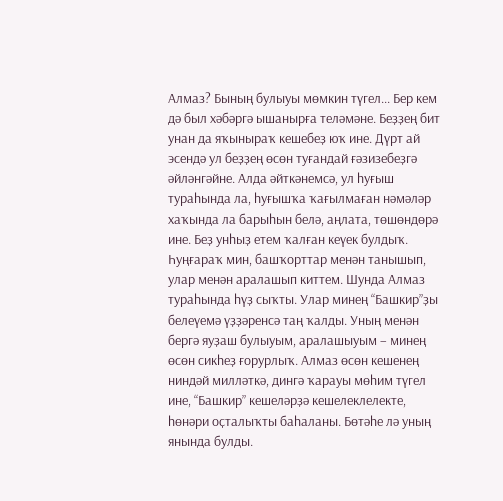Алмаз? Бының булыуы мөмкин түгел... Бер кем дә был хәбәргә ышанырға теләмәне. Беҙҙең бит унан да яҡыныраҡ кешебеҙ юҡ ине. Дүрт ай эсендә ул беҙҙең өсөн туғандай ғәзизебеҙгә әйләнгәйне. Алда әйткәнемсә, ул һуғыш тураһында ла, һуғышҡа ҡағылмаған нәмәләр хаҡында ла барыһын белә, аңлата, төшөндөрә ине. Беҙ унһыҙ етем ҡалған кеүек булдыҡ. Һуңғараҡ мин, башҡорттар менән танышып, улар менән аралашып киттем. Шунда Алмаз тураһында һүҙ сыҡты. Улар минең “Башкир”ҙы белеүемә үҙҙәренсә таң ҡалды. Уның менән бергә яуҙаш булыуым, аралашыуым – минең өсөн сикһеҙ ғорурлыҡ. Алмаз өсөн кешенең ниндәй милләткә, дингә ҡарауы мөһим түгел ине, “Башкир” кешеләрҙә кешелеклелекте, һөнәри оҫталыҡты баһаланы. Бөтәһе лә уның янында булды.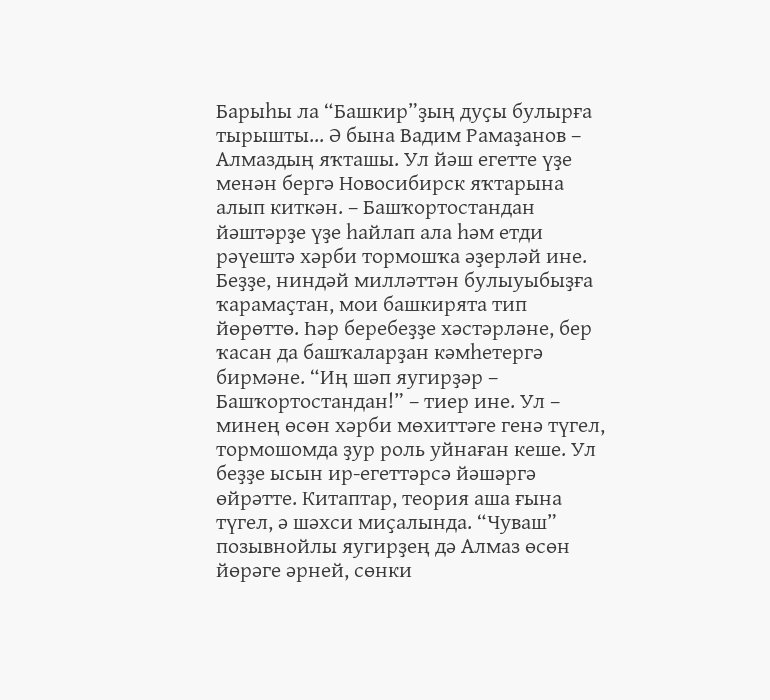Барыһы ла “Башкир”ҙың дуҫы булырға тырышты... Ә бына Вадим Рамаҙанов – Алмаздың яҡташы. Ул йәш егетте үҙе менән бергә Новосибирск яҡтарына алып киткән. – Башҡортостандан йәштәрҙе үҙе һайлап ала һәм етди рәүештә хәрби тормошҡа әҙерләй ине. Беҙҙе, ниндәй милләттән булыуыбыҙға ҡарамаҫтан, мои башкирята тип йөрөттө. Һәр беребеҙҙе хәстәрләне, бер ҡасан да башҡаларҙан кәмһетергә бирмәне. “Иң шәп яугирҙәр – Башҡортостандан!” – тиер ине. Ул – минең өсөн хәрби мөхиттәге генә түгел, тормошомда ҙур роль уйнаған кеше. Ул беҙҙе ысын ир-егеттәрсә йәшәргә өйрәтте. Китаптар, теория аша ғына түгел, ә шәхси миҫалында. “Чуваш” позывнойлы яугирҙең дә Алмаз өсөн йөрәге әрней, сөнки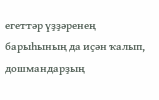егеттәр үҙҙәренең барыһының да иҫән ҡалып, дошмандарҙың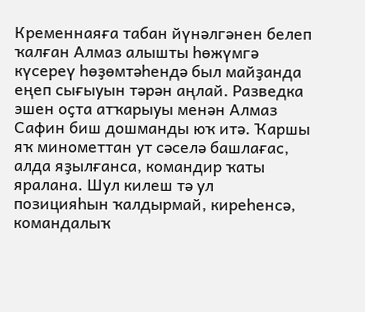Кременнаяға табан йүнәлгәнен белеп ҡалған Алмаз алышты һөжүмгә күсереү һөҙөмтәһендә был майҙанда еңеп сығыуын тәрән аңлай. Разведка эшен оҫта атҡарыуы менән Алмаз Сафин биш дошманды юҡ итә. Ҡаршы яҡ минометтан ут сәселә башлағас, алда яҙылғанса, командир ҡаты яралана. Шул килеш тә ул позицияһын ҡалдырмай, киреһенсә, командалыҡ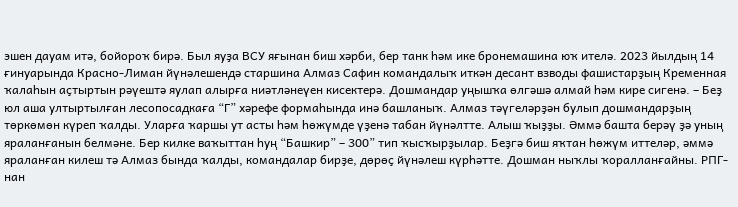эшен дауам итә, бойороҡ бирә. Был яуҙа ВСУ яғынан биш хәрби, бер танк һәм ике бронемашина юҡ ителә. 2023 йылдың 14 ғинуарында Красно-Лиман йүнәлешендә старшина Алмаз Сафин командалыҡ иткән десант взводы фашистарҙың Кременная ҡалаһын аҫтыртын рәүештә яулап алырға ниәтләнеүен кисектерә. Дошмандар уңышҡа өлгәшә алмай һәм кире сигенә. – Беҙ юл аша ултыртылған лесопосадкаға “Г” хәрефе формаһында инә башланыҡ. Алмаз тәүгеләрҙән булып дошмандарҙың төркөмөн күреп ҡалды. Уларға ҡаршы ут асты һәм һөжүмде үҙенә табан йүнәлтте. Алыш ҡыҙҙы. Әммә башта берәү ҙә уның яраланғанын белмәне. Бер килке ваҡыттан һуң “Башкир” – 300” тип ҡысҡырҙылар. Беҙгә биш яҡтан һөжүм иттеләр, әммә яраланған килеш тә Алмаз бында ҡалды, командалар бирҙе, дөрөҫ йүнәлеш күрһәтте. Дошман ныҡлы ҡоралланғайны. РПГ-нан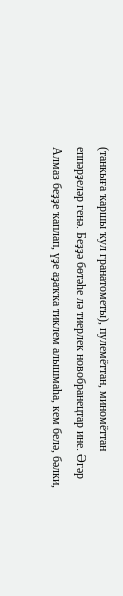(танкыға ҡаршы ҡул гранатометы), пулемёттан, миномёттан еппәрҙеләр генә. Беҙҙә бөтәһе лә тиерлек новобранецтар ине. Әгәр Алмаз беҙҙе ҡаплап, үҙе аҙаҡҡа тиклем алышмаһа, кем белә, бәлки,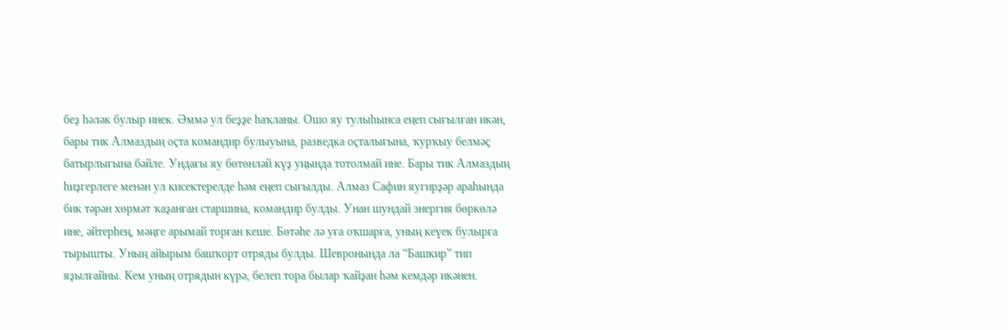беҙ һәләк булыр инек. Әммә ул беҙҙе һаҡланы. Ошо яу тулыһынса еңеп сығылған икән, бары тик Алмаздың оҫта командир булыуына, разведка оҫталығына, ҡурҡыу белмәҫ батырлығына бәйле. Ундағы яу бөтөнләй күҙ уңында тотолмай ине. Бары тик Алмаздың һиҙгерлеге менән ул кисектерелде һәм еңеп сығылды. Алмаз Сафин яугирҙәр араһында бик тәрән хөрмәт ҡаҙанған старшина, командир булды. Унан шундай энергия бөркөлә ине, әйтерһең, мәңге арымай торған кеше. Бөтәһе лә уға оҡшарға, уның кеүек булырға тырышты. Уның айырым башҡорт отряды булды. Шевронында ла “Башкир” тип яҙылғайны. Кем уның отрядын күрә, белеп тора былар ҡайҙан һәм кемдәр икәнен.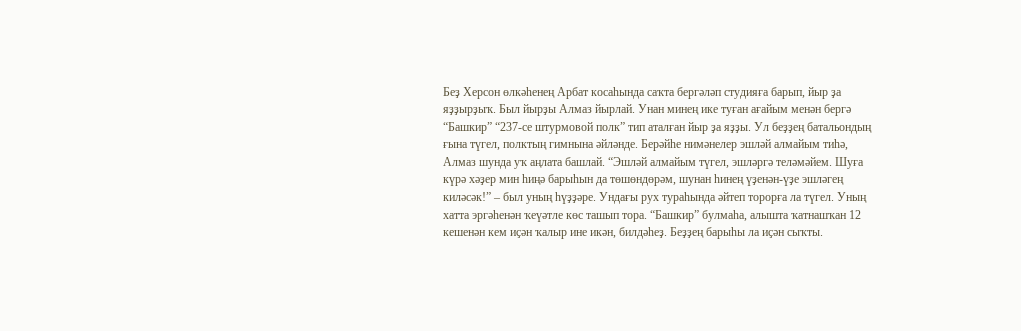Беҙ Херсон өлкәһенең Арбат косаһында саҡта бергәләп студияға барып, йыр ҙа яҙҙырҙыҡ. Был йырҙы Алмаз йырлай. Унан минең ике туған ағайым менән бергә “Башкир” “237-се штурмовой полк” тип аталған йыр ҙа яҙҙы. Ул беҙҙең батальондың ғына түгел, полктың гимнына әйләнде. Берәйһе нимәнелер эшләй алмайым тиһә, Алмаз шунда уҡ аңлата башлай. “Эшләй алмайым түгел, эшләргә теләмәйем. Шуға күрә хәҙер мин һиңә барыһын да төшөндөрәм, шунан һинең үҙенән-үҙе эшләгең киләсәк!” – был уның һүҙҙәре. Ундағы рух тураһында әйтеп торорға ла түгел. Уның хатта эргәһенән ҡеүәтле көс ташып тора. “Башкир” булмаһа, алышта ҡатнашҡан 12 кешенән кем иҫән ҡалыр ине икән, билдәһеҙ. Беҙҙең барыһы ла иҫән сыҡты.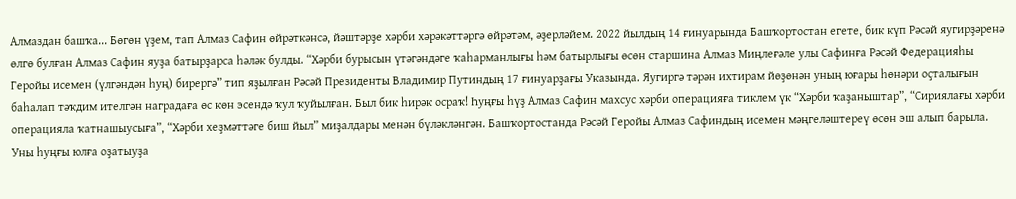Алмаздан башҡа... Бөгөн үҙем, тап Алмаз Сафин өйрәткәнсә, йәштәрҙе хәрби хәрәкәттәргә өйрәтәм, әҙерләйем. 2022 йылдың 14 ғинуарында Башҡортостан егете, бик күп Рәсәй яугирҙәренә өлгө булған Алмаз Сафин яуҙа батырҙарса һәләк булды. “Хәрби бурысын үтәгәндәге ҡаһарманлығы һәм батырлығы өсөн старшина Алмаз Миңлеғәле улы Сафинға Рәсәй Федерацияһы Геройы исемен (үлгәндән һуң) бирергә” тип яҙылған Рәсәй Президенты Владимир Путиндың 17 ғинуарҙағы Указында. Яугиргә тәрән ихтирам йөҙөнән уның юғары һөнәри оҫталығын баһалап тәҡдим ителгән наградаға өс көн эсендә ҡул ҡуйылған. Был бик һирәк осраҡ! Һуңғы һүҙ Алмаз Сафин махсус хәрби операцияға тиклем үк “Хәрби ҡаҙаныштар”, “Сириялағы хәрби операцияла ҡатнашыусыға”, “Хәрби хеҙмәттәге биш йыл” миҙалдары менән бүләкләнгән. Башҡортостанда Рәсәй Геройы Алмаз Сафиндың исемен мәңгеләштереү өсөн эш алып барыла. Уны һуңғы юлға оҙатыуҙа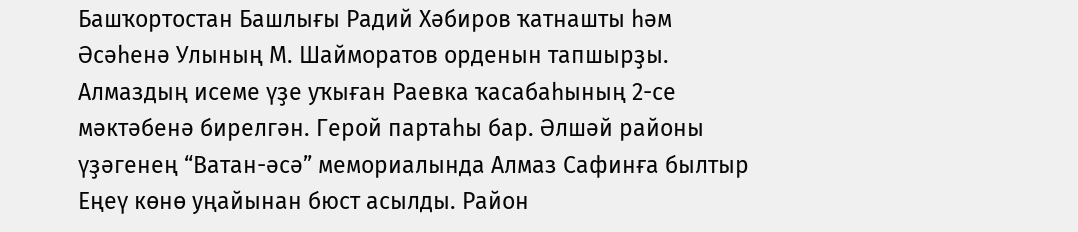Башҡортостан Башлығы Радий Хәбиров ҡатнашты һәм Әсәһенә Улының М. Шайморатов орденын тапшырҙы. Алмаздың исеме үҙе уҡыған Раевка ҡасабаһының 2-се мәктәбенә бирелгән. Герой партаһы бар. Әлшәй районы үҙәгенең “Ватан-әсә” мемориалында Алмаз Сафинға былтыр Еңеү көнө уңайынан бюст асылды. Район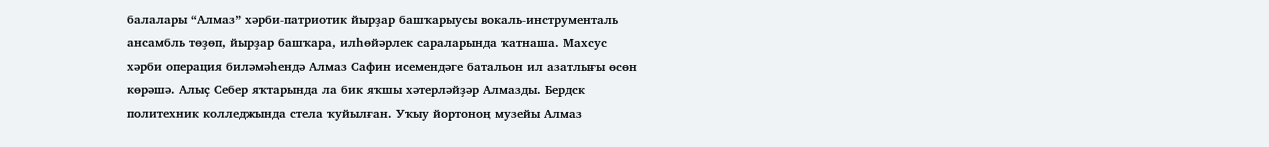балалары “Алмаз” хәрби-патриотик йырҙар башҡарыусы вокаль-инструменталь ансамбль төҙөп, йырҙар башҡара, илһөйәрлек сараларында ҡатнаша. Махсус хәрби операция биләмәһендә Алмаз Сафин исемендәге батальон ил азатлығы өсөн көрәшә. Алыҫ Себер яҡтарында ла бик яҡшы хәтерләйҙәр Алмазды. Бердск политехник колледжында стела ҡуйылған. Уҡыу йортоноң музейы Алмаз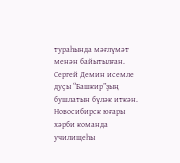тураһында мәғлүмәт менән байытылған. Сергей Демин исемле дуҫы “Башкир”ҙың бушлатын бүләк иткән. Новосибирск юғары хәрби команда училищеһы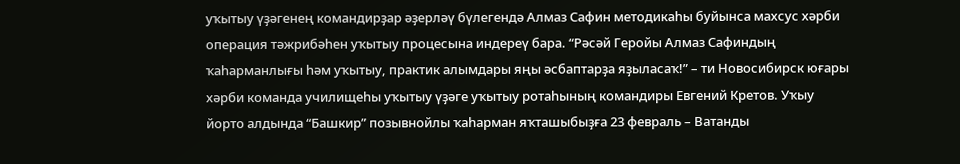уҡытыу үҙәгенең командирҙар әҙерләү бүлегендә Алмаз Сафин методикаһы буйынса махсус хәрби операция тәжрибәһен уҡытыу процесына индереү бара. “Рәсәй Геройы Алмаз Сафиндың ҡаһарманлығы һәм уҡытыу, практик алымдары яңы әсбаптарҙа яҙыласаҡ!” – ти Новосибирск юғары хәрби команда училищеһы уҡытыу үҙәге уҡытыу ротаһының командиры Евгений Кретов. Уҡыу йорто алдында “Башкир” позывнойлы ҡаһарман яҡташыбыҙға 23 февраль – Ватанды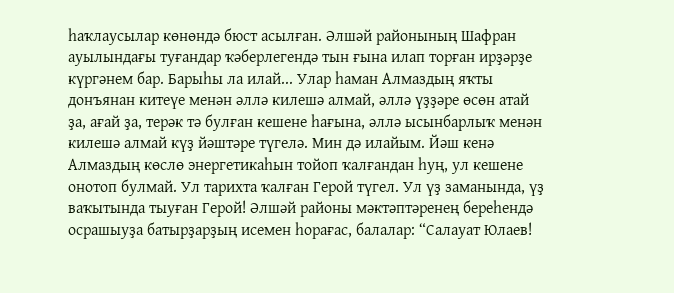һаҡлаусылар көнөндә бюст асылған. Әлшәй районының Шафран ауылындағы туғандар ҡәберлегендә тын ғына илап торған ирҙәрҙе күргәнем бар. Барыһы ла илай... Улар һаман Алмаздың яҡты донъянан китеүе менән әллә килешә алмай, әллә үҙҙәре өсөн атай ҙа, ағай ҙа, терәк тә булған кешене һағына, әллә ысынбарлыҡ менән килешә алмай күҙ йәштәре түгелә. Мин дә илайым. Йәш кенә Алмаздың көслө энергетикаһын тойоп ҡалғандан һуң, ул кешене онотоп булмай. Ул тарихта ҡалған Герой түгел. Ул үҙ заманында, үҙ ваҡытында тыуған Герой! Әлшәй районы мәктәптәренең береһендә осрашыуҙа батырҙарҙың исемен һорағас, балалар: “Салауат Юлаев!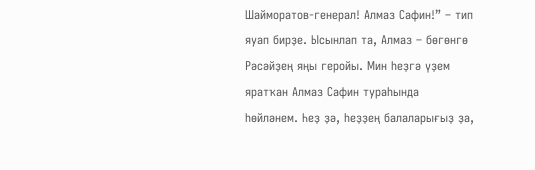Шайморатов-генерал! Алмаз Сафин!” – тип яуап бирҙе. Ысынлап та, Алмаз – бөгөнгө Рәсәйҙең яңы геройы. Мин һеҙгә үҙем яратҡан Алмаз Сафин тураһында һөйләнем. Һеҙ ҙә, һеҙҙең балаларығыҙ ҙа,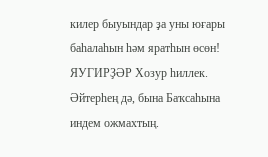килер быуындар ҙа уны юғары баһалаһын һәм яратһын өсөн! ЯУГИРҘӘР Хозур һиллек. Әйтерһең дә, бына Баҡсаһына индем ожмахтың.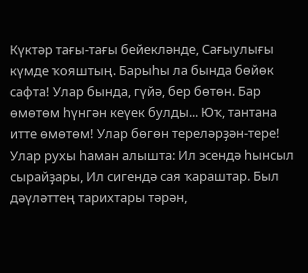Күктәр тағы-тағы бейекләнде, Сағыулығы күмде ҡояштың. Барыһы ла бында бөйөк сафта! Улар бында, гүйә, бер бөтөн. Бар өмөтөм һүнгән кеүек булды... Юҡ, тантана итте өмөтөм! Улар бөгөн тереләрҙән-тере! Улар рухы һаман алышта: Ил эсендә һынсыл сырайҙары, Ил сигендә сая ҡараштар. Был дәүләттең тарихтары тәрән,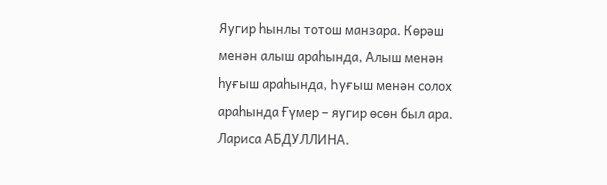Яугир һынлы тотош манзара. Көрәш менән алыш араһында, Алыш менән һуғыш араһында, Һуғыш менән солох араһында Ғүмер – яугир өсөн был ара. Лариса АБДУЛЛИНА.